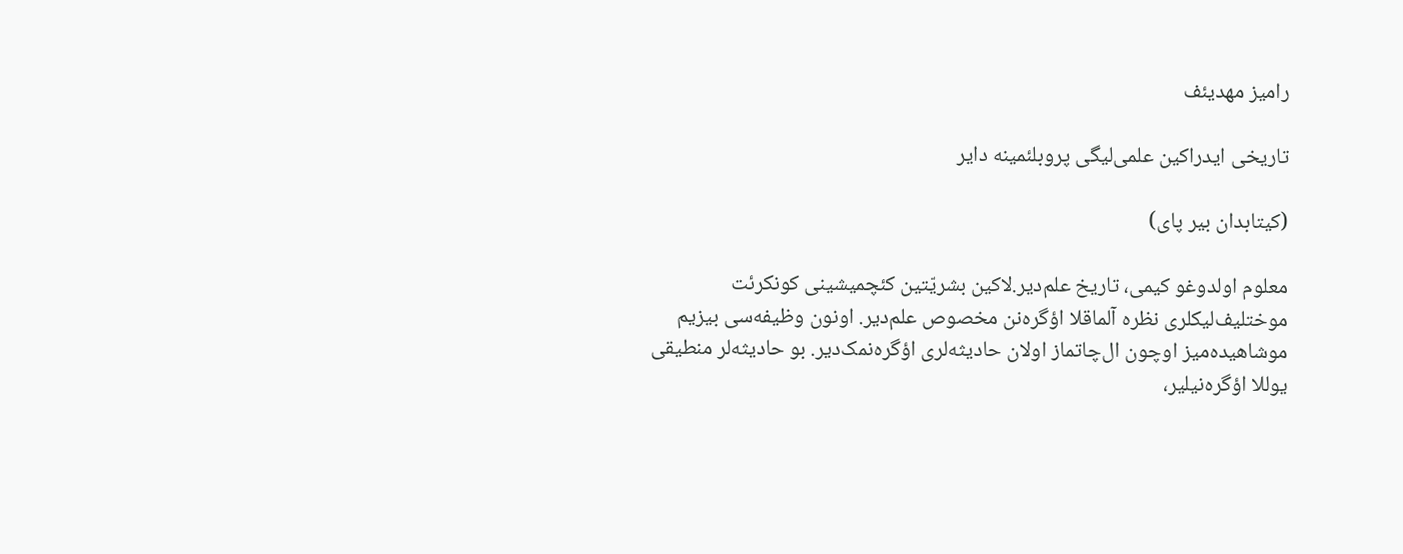راميز مهديئف

تاريخى ايدراکين علمى‌ليگى پروبلئمينه داير

(کيتابدان بير پاى)

معلوم اولدوغو کيمى، تاريخ علم‌دير.لاکين بشريّتين کئچميشينى کونکرئت موختليف‌ليکلرى نظره آلماقلا اؤگره‌‌نن مخصوص علم‌دير. اونون وظيفه‌سى بيزيم موشاهيده‌ميز اوچون ال‌چاتماز اولان حاديثه‌لری اؤگره‌نمک‌دیر. بو حاديثه‌لر منطیقی یوللا اؤگره‌نیلیر،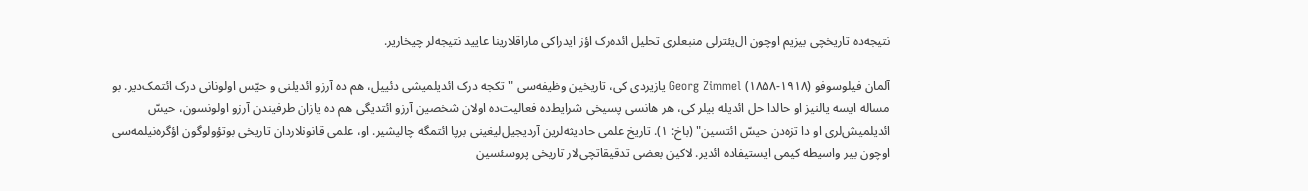نتیجه‌ده تاریخچی بیزیم اوچون ال‌یئترلی منبعلری تحلیل ائد‌ه‌رک اؤز ایدراکی ماراقلارینا عایید نتیجه‌لر چیخاریر.

آلمان فیلوسوفو Georg Zimmel (۱۸۵۸-۱۹۱۸) یازیردی کی، تاریخین وظیفه‌سی "تکجه درک ائدیلمیشی دئییل، هم ده آرزو ائديلنی و حيّس اولونانی درک ائتمک‌دیر. بو مساله ایسه یالنیز او حالدا حل ائدیله بیلر کی، هر هانسی پسیخی شرایط‌ده فعالیت‌ده اولان شخصین آرزو ائتدیگی هم ده یازان طرفیندن آرزو اولونسون، حيسّ ائدیلمیش‌لری او دا تزه‌دن حيسّ ائتسین" (باخ: ۱). تاریخ علمی حاديثه‌لرین آردیجیل‌لیغینی برپا ائتمگه چالیشیر. او، علمی قانونلاردان تاریخی بوتؤولوگون اؤگره‌نیلمه‌سی اوچون بیر واسيطه کیمی ایستیفاده ائدیر. لاکین بعضی تدقیقاتچى‌لار تاریخی پروسئسین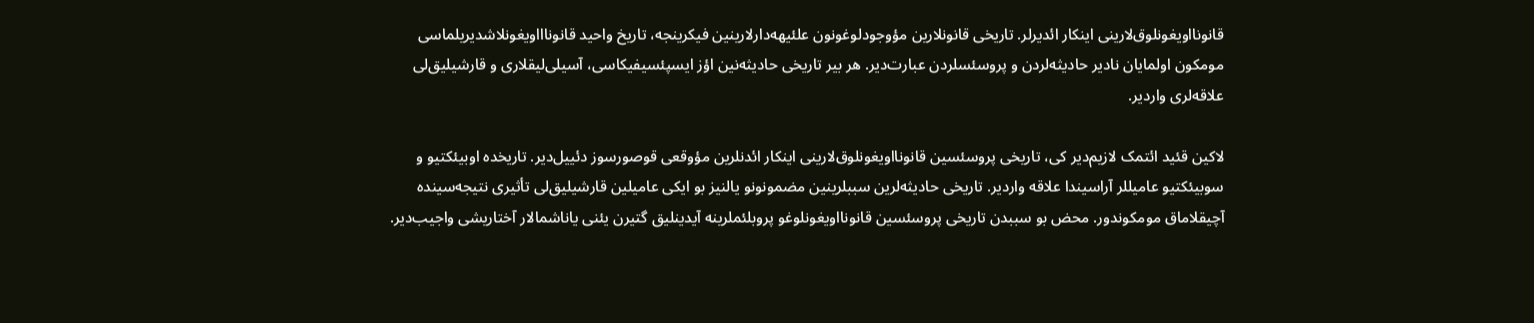قانونااويغونلوق‌لارينى اینکار ائدیرلر. تاریخی قانونلارین مؤوجودلوغونون علئیهه‌دارلارینین فیکرینجه، تاریخ واحید قانوناااویغونلاشدیریلماسی مومکون اولمایان نادیر حاديثه‌لردن و پروسئسلردن عبارت‌دیر. هر بیر تاریخی حاديثه‌نین اؤز ایسپئسیفیکاسی، آسيلى‌لیقلاری و قارشيلیق‌لی علاقه‌لری واردیر.

لاکین قئید ائتمک لازیم‌دیر کی، تاریخی پروسئسین قانونااویغونلوق‌لارینی اینکار ائد‌نلرین مؤوقعی قوصورسوز دئییل‌دیر. تاریخده اوبیئکتیو و سوبیئکتیو عاميللر آراسیندا علاقه واردیر. تاریخی حاديثه‌لرین سببلرینین مضمونونو یالنیز بو ایکی عاميلین قارشیلیق‌لی تأثیری نتیجه‌سینده آچیقلاماق مومکوندور. محض بو سببدن تاریخی پروسئسین قانونااويغونلوغو پروبلئملرینه آیدینلیق گتیر‌ن یئنی یاناشمالار آختاریشی واجیب‌دیر.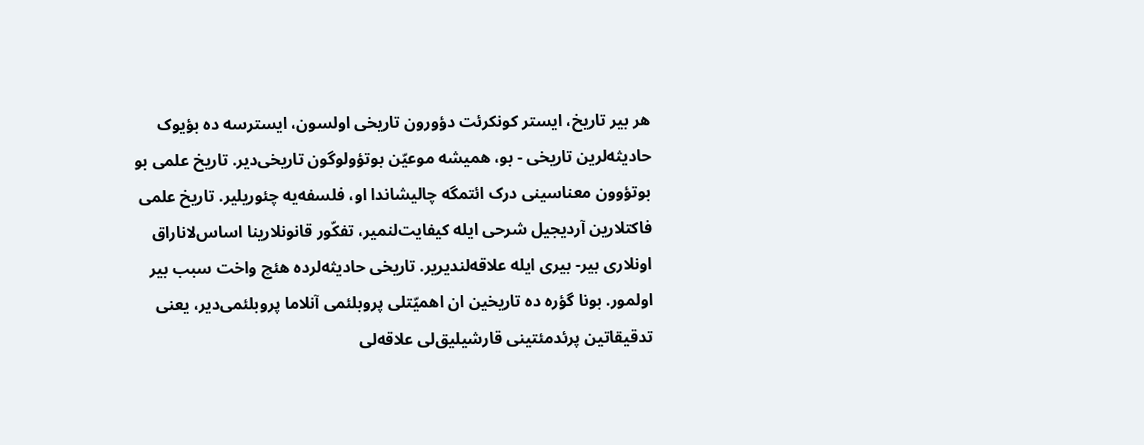هر بیر تاریخ، ایستر کونکرئت دؤورون تاریخی اولسون، ایسترسه ده بؤیوک حاديثه‌لرین تاریخی - بو، همیشه موعيّن بوتؤولوگون تاریخی‌دیر. تاریخ علمی بو بوتؤوون معناسینی درک ائتمگه چالیشاندا او، فلسفه‌یه چئوریلیر. تاریخ علمی فاکتلارین آردیجیل شرحی ایله کیفایت‌لنمیر، تفکّور قانونلارینا اساس‌لاناراق اونلاری بیر- بیری ایله علاقه‌لندیریر. تاریخی حاديثه‌لرده هئچ واخت سبب بیر اولمور. بونا گؤره ده تاریخین ان اهميّتلى پروبلئمی آنلاما پروبلئمی‌دیر، یعنی تدقیقاتین پرئدمئتینی قارشیلیق‌لی علاقه‌لی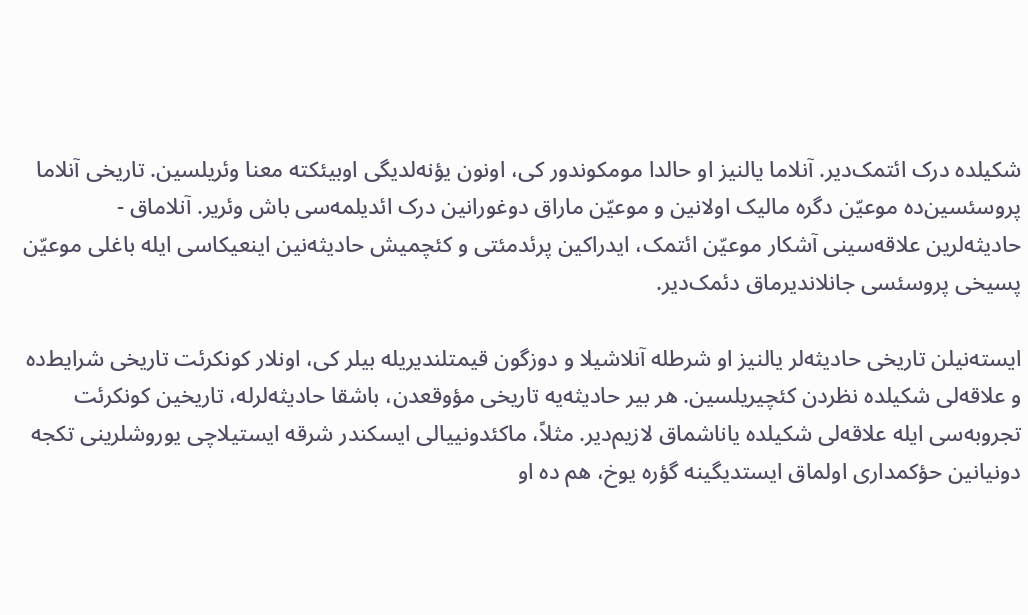شکیلده درک ائتمک‌دیر. آنلاما یالنیز او حالدا مومکوندور کى، اونون یؤنه‌لدیگی اوبیئکته معنا وئریلسین. تاریخی آنلاما پروسئسین‌ده موعيّن دگره مالیک اولانین و موعيّن ماراق دوغورانین درک ائدیلمه‌سی باش وئریر. آنلاماق - حاديثه‌لرین علاقه‌سینی آشکار موعيّن ائتمک، ایدراکین پرئدمئتی و کئچمیش حاديثه‌نین اینعیکاسی ایله باغلی موعيّن پسیخی پروسئسی جانلاندیرماق دئمک‌دیر.

ایسته‌نيلن تاریخی حاديثه‌لر یالنیز او شرطله آنلاشیلا و دوزگون قیمتلندیریله بیلر کی، اونلار کونکرئت تاریخی شرایط‌ده و علاقه‌لی شکيلده نظردن کئچیريلسين. هر بیر حاديثه‌یه تاریخی مؤوقعدن، باشقا حاديثه‌لرله، تاریخین کونکرئت تجروبه‌سی ایله علاقه‌لی شکيلده یاناشماق لازیم‌دیر. مثلاً، ماکئدونییالی ایسکندر شرقه ایستیلاچی یوروشلرینی تکجه دونیانین حؤکمداری اولماق ایستدیگینه گؤره یوخ، هم ده او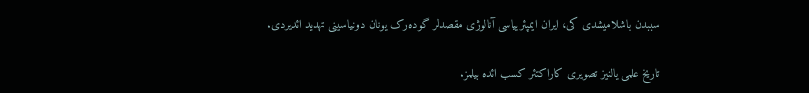سببدن باشلامیشدی کی، ایران ایمپئرییاسی آنالوژی مقصدلر گوده‌رک یونان دونیاسینی تهدید ائدیردی.

تاریخ علمی یالنیز تصویری کاراکتئر کسب ائده بیلمز.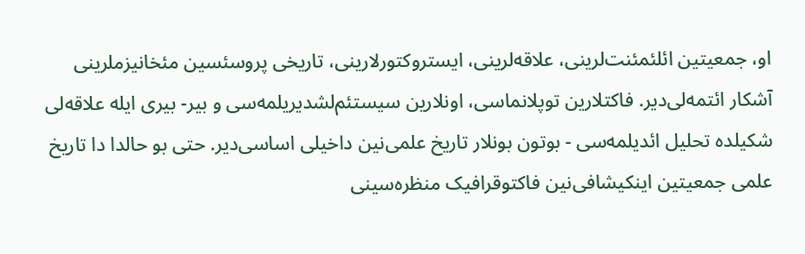او، جمعیتین ائلئمئنت‌لرینی، علاقه‌لرینی، ایستروکتورلارینی، تاریخی پروسئسین مئخانیزملرینی آشکار ائتمه‌لی‌دیر. فاکتلارین توپلانماسی، اونلارین سیستئم‌لشدیریلمه‌سی و بیر- بیری ایله علاقه‌لی شکيلده تحلیل ائدیلمه‌سی - بوتون بونلار تاریخ علمى‌نین داخيلى اساسی‌دیر. حتی بو حالدا دا تاریخ علمی جمعیتین اینکیشافى‌نین فاکتوقرافیک منظره‌سینی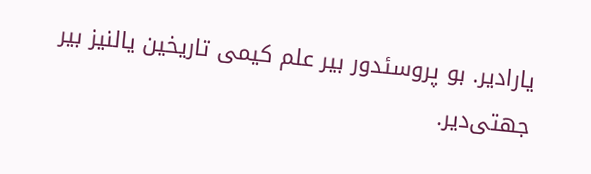یارادیر. بو پروسئدور بیر علم کیمی تاریخین یالنیز بیر جهتی‌دیر.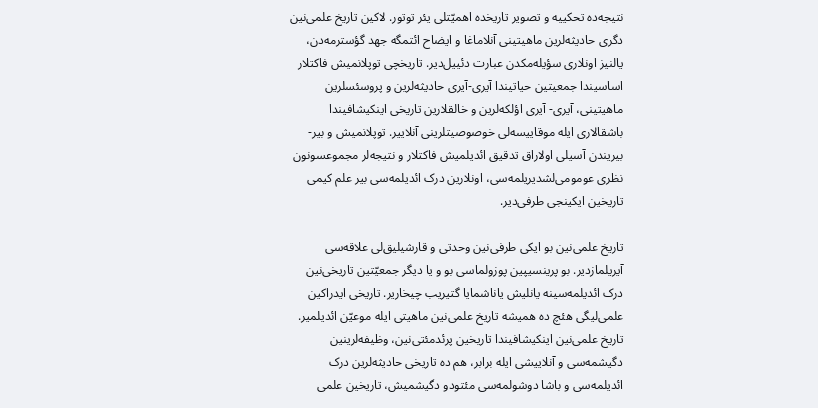نتیجه‌ده تحکییه و تصویر تاريخده اهميّتلى یئر توتور. لاکین تاریخ علمى‌نین دگری حاديثه‌لرین ماهیتینی آنلاماغا و ایضاح ائتمگه جهد گؤسترمه‌دن، یالنیز اونلاری سؤیله‌مکدن عبارت دئییل‌دیر. تاريخچى توپلانمیش فاکتلار اساسيندا جمعیتین حياتيندا آیری-آیری حاديثه‌لرین و پروسئسلرین ماهیتینی، آیری- آیری اؤلکه‌لرین و خالقلارین تاریخی اینکیشافیندا باشقالاری ایله موقایيسه‌لی خوصوصیتلرینی آنلاییر. توپلانمیش و بیر- بیریندن آسيلى اولاراق تدقیق ائدیلمیش فاکتلار و نتیجه‌لر مجموعسونون نظری عومومى‌لشدیریلمه‌سی، اونلارین درک ائدیلمه‌سی بیر علم کیمی تاریخین ایکینجی طرفی‌دیر.

تاریخ علمى‌نين بو ایکی طرفى‌نين وحدتی و قارشيلیق‌لی علاقه‌سی آیریلمازدیر. بو پرینسیپین پوزولماسی بو و یا دیگر جمعيّتين تاریخى‌نین درک ائدیلمه‌سینه یانلیش یاناشمایا گتیریب چیخاریر. تاریخی ایدراکین علمی‌لیگی هئچ ده همیشه تاریخ علمى‌نين ماهیتی ایله موعيّن ائدیلمیر. تاریخ علمى‌نين اینکیشافیندا تاریخین پرئدمئتى‌نین، وظیفه‌لرینین دگیشمه‌سی و آنلاییشی ایله برابر، هم ده تاریخی حاديثه‌لرین درک ائدیلمه‌سی و باشا دوشولمه‌سی مئتودو دگیشمیش، تاریخین علمی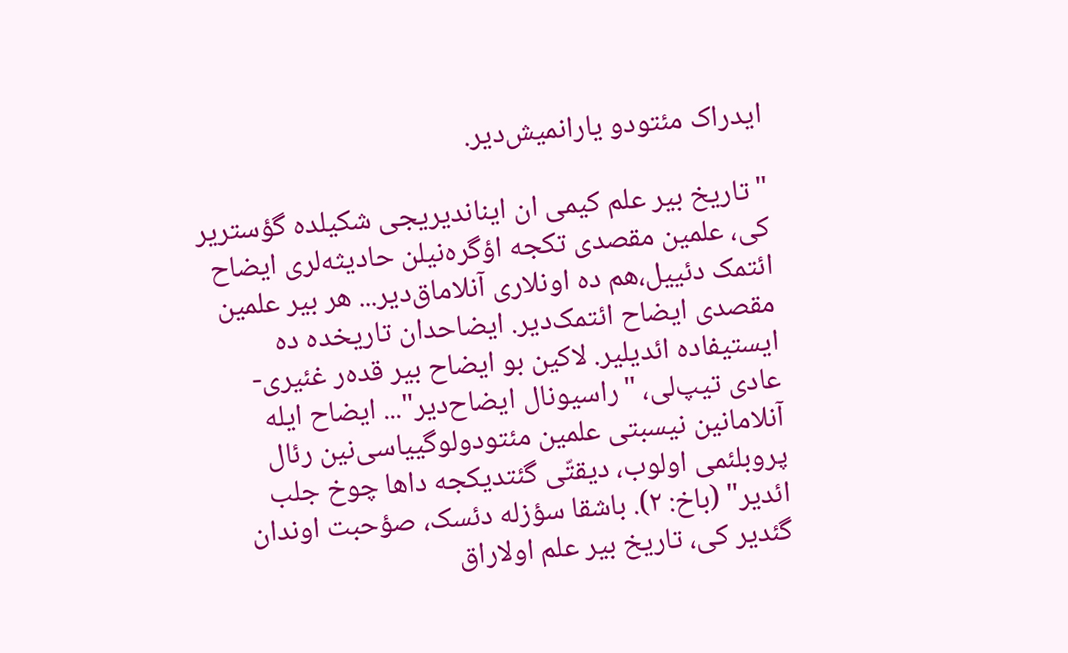ایدراک مئتودو یارانمیش‌دیر.

"تاریخ بیر علم کیمی ان ایناندیریجی شکيلده گؤستریر کی، علمین مقصدی تکجه اؤگره‌نيلن حاديثه‌لری ایضاح ائتمک دئییل،هم ده اونلاری آنلاماق‌دیر... هر بیر علمین مقصدی ایضاح ائتمک‌دیر. ايضاحدان تاريخده ده ایستیفاده ائدیلیر. لاکین بو ایضاح بیر قده‌ر غئیری-عادی تیپ‌لی، "راسیونال ایضاح‌دیر"... ایضاح ایله آنلامانین نیسبتی علمین مئتودولوگییاسى‌نین رئال پروبلئمی اولوب، ديقتّی گئتدیکجه داها چوخ جلب ائدیر" (باخ: ۲). باشقا سؤزله دئسک، صؤحبت اوندان گئدیر کی، تاریخ بیر علم اولاراق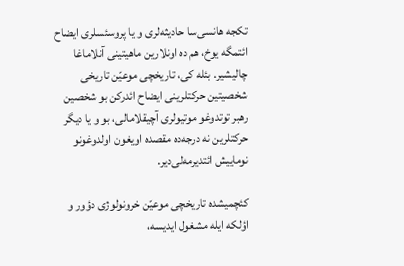تکجه هانسی‌سا حاديثه‌لری و یا پروسئسلری ایضاح ائتمگه یوخ، هم ده اونلارین ماهیتینی آنلاماغا چالیشیر. بئله کی، تاريخچى موعيّن تاریخی شخصیتین حرکتلرینی ایضاح ائدرکن بو شخصین رهبر توتدوغو موتیولری آچیقلامالی، بو و یا دیگر حرکتلرین نه درجه‌ده مقصده اویغون اولدوغونو نوماییش ائتدیرمه‌لی‌دیر.

کئچمیشده تاريخچى موعيّن خرونولوژی دؤور و اؤلکه ایله مشغول ایديسه،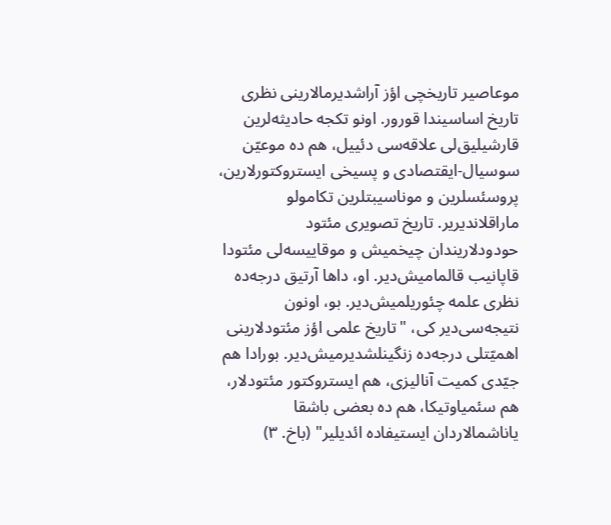موعاصير تاريخچى اؤز آراشدیرمالارینی نظری تاریخ اساسيندا قورور. اونو تکجه حاديثه‌لرین قارشيلیق‌لی علاقه‌سی دئییل، هم ده موعيّن سوسیال-ايقتصادی و پسیخی ایستروکتورلارین، پروسئسلرین و موناسیبتلرین تکامولو ماراقلاندیریر. تاریخ تصویری مئتود حودودلاریندان چیخمیش و موقایيسه‌لی مئتودا قاپانیب قالمامیش‌دیر. او، داها آرتیق درجه‌ده نظری علمه چئوریلمیش‌دیر. بو، اونون نتیجه‌سی‌دیر کی، "تاریخ علمی اؤز مئتودلارینی اهمیّتلی درجه‌ده زنگینلشدیرمیش‌دیر. بورادا هم جيّدی کمیت آنالیزی، هم ایستروکتور مئتودلار، هم سئمیاوتیکا، هم ده بعضی باشقا یاناشمالاردان ایستیفاده ائدیلیر" (باخ. ۳)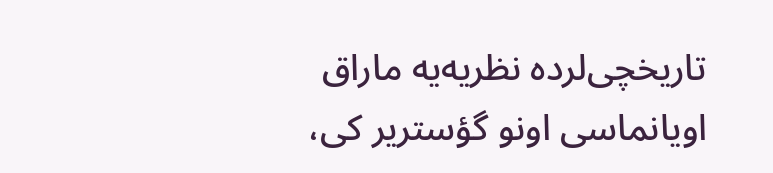تاريخچى‌لرده نظریه‌یه ماراق اویانماسی اونو گؤستریر کی،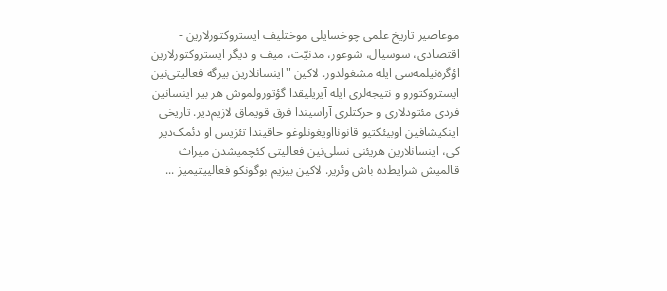موعاصير تاریخ علمی چوخسايلی موختلیف ایستروکتورلارین - اقتصادی، سوسیال، شوعور، مدنیّت، میف و دیگر ایستروکتورلارین اؤگره‌نیلمه‌سی ایله مشغولدور. لاکین "اینسانلارین بیرگه فعالیتى‌نین ایستروکتورو و نتیجه‌لری ایله آیریلیقدا گؤتورولموش هر بیر اینسانین فردی مئتودلاری و حرکتلری آراسیندا فرق قویماق لازیم‌دیر. تاریخی اینکیشافین اوبیئکتیو قانونااويغونلوغو حاقيندا تئزیس او دئمک‌دیر کی، اینسانلارین هریئنی نسلى‌نین فعالیتی کئچمیشدن میراث قالمیش شرایط‌ده باش وئریر. لاکین بیزیم بوگونکو فعاليیتیمیز ...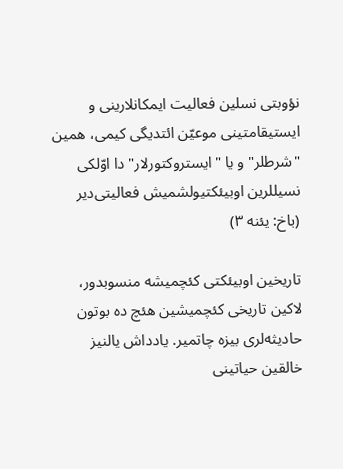نؤوبتی نسلین فعالیت ایمکانلارینی و ایستیقامتینی موعيّن ائتدیگی کیمی، همین "شرطلر" و یا "ایستروکتورلار" دا اوّلکى نسیللرین اوبیئکتیولشمیش فعالیتی‌دیر (باخ: یئنه ۳)

تاریخین اوبیئکتی کئچمیشه منسوبدور، لاکین تاریخی کئچميشین هئچ ده بوتون حاديثه‌لری بیزه چاتمیر. یادداش یالنیز خالقین حیاتینی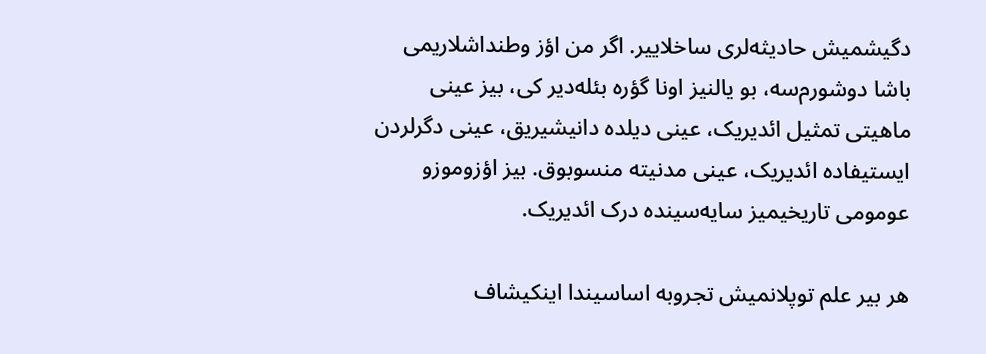دگیشمیش حاديثه‌لری ساخلاییر. اگر من اؤز وطنداشلاريمی باشا دوشور‌م‌سه، بو یالنیز اونا گؤره بئله‌دیر کی، بیز عینی ماهیتی تمثیل ائدیریک، عینی ديلده دانیشیریق، عینی دگرلردن ایستیفاده ائدیریک، عینی مدنیته منسوبوق. بیز اؤزوموزو عومومی تاریخیمیز سایه‌سينده درک ائدیریک.

هر بیر علم توپلانمیش تجروبه اساسيندا اینکیشاف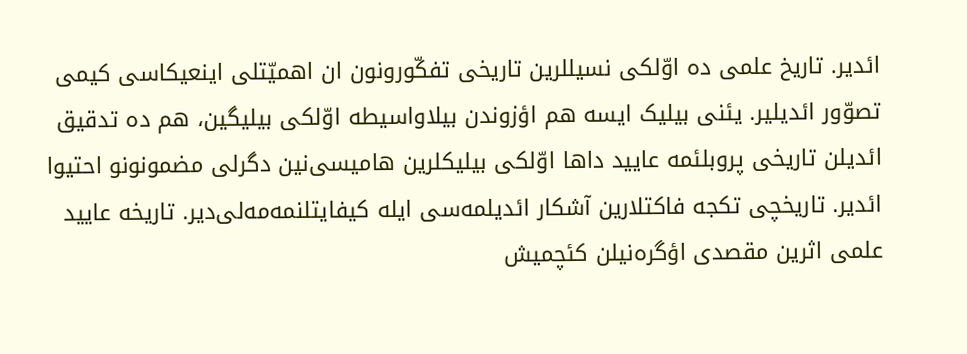ائدیر. تاریخ علمی ده اوّلکى نسیللرین تاریخی تفکّورونون ان اهمیّتلی اینعیکاسی کیمی تصوّور ائدیلیر. یئنی بیلیک ایسه هم اؤزوندن بیلاواسیطه اوّلکى بیليگین، هم ده تدقیق ائدیلن تاریخی پروبلئمه عایید داها اوّلکى بیلیکلرین هاميسى‌نین دگرلی مضمونونو احتیوا ائدیر. تاريخچى تکجه فاکتلارین آشکار ائدیلمه‌سی ایله کیفایتلنمه‌مه‌لی‌دیر. تاریخه عایید علمی اثرین مقصدی اؤگره‌نيلن کئچمیش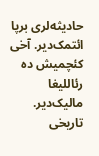حاديثه‌لری برپا ائتمک‌دیر. آخی کئچمیش ده رئاللیغا مالیک‌دیر. تاریخی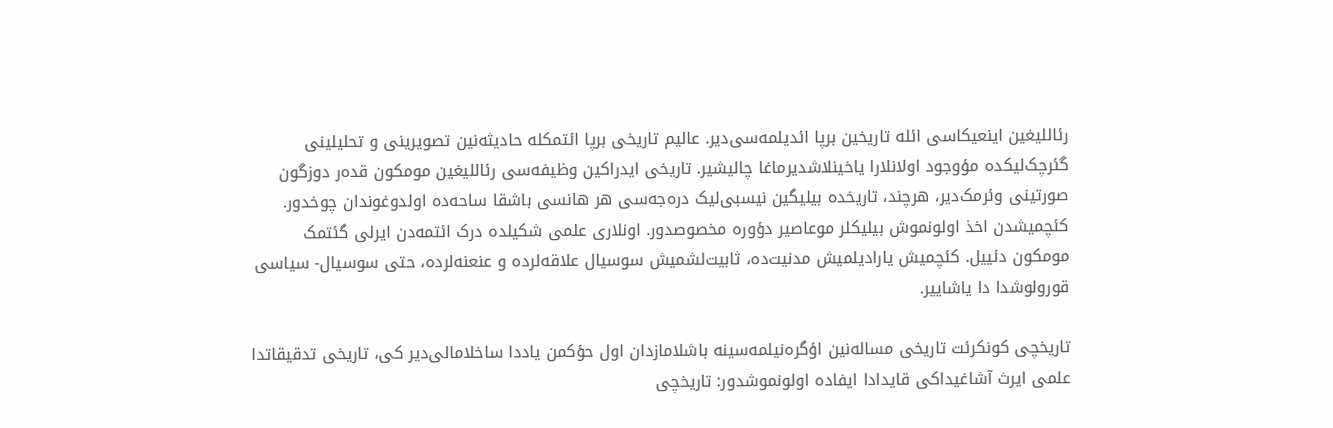رئاللیغین اینعیکاسی ائله تاریخین برپا ائدیلمه‌سى‌دیر. عالیم تاریخی برپا ائتمکله حاديثه‌نین تصویرینی و تحلیلینی گئرچک‌لیکده مؤوجود اولانلارا یاخینلاشدیرماغا چالیشیر. تاریخی ایدراکین وظیفه‌سی رئاللیغین مومکون قده‌ر دوزگون صورتینی وئرمک‌دیر، هرچند، تاريخده بیلیگین نیسبی‌لیک دره‌جه‌سی هر هانسى باشقا ساحه‌ده اولدوغوندان چوخدور. کئچمیشدن اخذ اولونموش بیلیکلر موعاصير دؤوره مخصوصدور. اونلاری علمی شکيلده درک ائتمه‌دن ایر‌لی گئتمک مومکون دئییل. کئچمیش یارادیلمیش مدنیت‌ده، ثابیت‌لشمیش سوسیال علاقه‌لرده و عنعنه‌لرده، حتی سوسیال- سیاسی قورولوشدا دا یاشاییر.

تاريخچى کونکرئت تاریخی مساله‌نين اؤگره‌نیلمه‌سینه باشلامازدان اول حؤکمن یاددا ساخلامالی‌دیر کی، تاریخی تدقیقاتدا علمی ايرث آشاغیداکی قایدادا ایفاده اولونموشدور: تاريخچى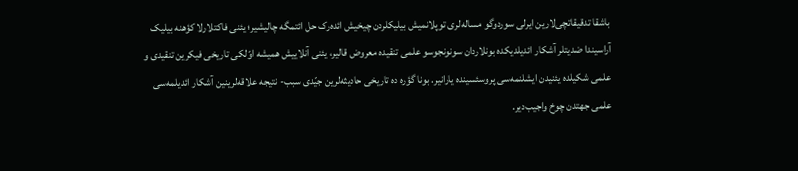باشقا تدقیقاتچى‌لارین ایر‌لی سوردوگو مساله‌لری توپلانمیش بیلیکلردن چیخیش ائد‌ه‌رک حل ائتمگه چالیشیر؛ یئنی فاکتلارلا کؤهنه بیلیک آراسیندا ضدیتلر آشکار ائدیلدیکده بونلاردان سونونجوسو علمی تنقیده معروض قالیر، یئنی آنلاییش همیشه اوّلکى تاریخی فیکرین تنقیدی و علمی شکيلده یئنیدن ایشلنمه‌سی پروسئسینده یارانیر. بونا گؤره ده تاریخی حاديثه‌لرین جيّدی سبب- نتیجه علاقه‌لرینین آشکار ائدیلمه‌سی علمی جهتدن چوخ واجیب‌دیر.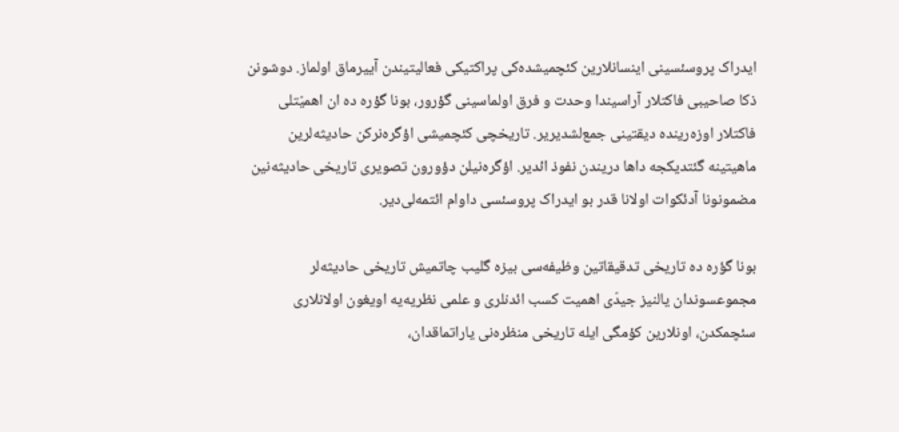ایدراک پروسئسینی اینسانلارین کئچمیشده‌کی پراکتیکی فعالیتیندن آییرماق اولماز. دوشونن ذکا صاحيبی فاکتلار آراسيندا وحدت و فرق اولماسینی گؤرور، بونا گؤره ده ان اهميّتلى فاکتلار اوزه‌رينده ديقتینی جمع‌لشدیریر. تاريخچى کئچمیشی اؤگره‌نرکن حاديثه‌لرین ماهیتینه گئتدیکجه داها دريندن نفوذ ائدیر. اؤگره‌نيلن دؤورون تصویری تاریخی حاديثه‌نین مضمونونا آدئکوات اولانا قدر بو ایدراک پروسئسی داوام ائتمه‌لی‌دیر.

بونا گؤره ده تاریخی تدقیقاتین وظیفه‌سی بیزه گلیب چاتمیش تاریخی حاديثه‌لر مجموعسوندان یالنیز جيدّى اهمیت کسب ائد‌نلری و علمی نظریه‌یه اویغون اولانلاری سئچمکدن، اونلارین کؤمگی ایله تاریخی منظره‌نی یاراتماقدان،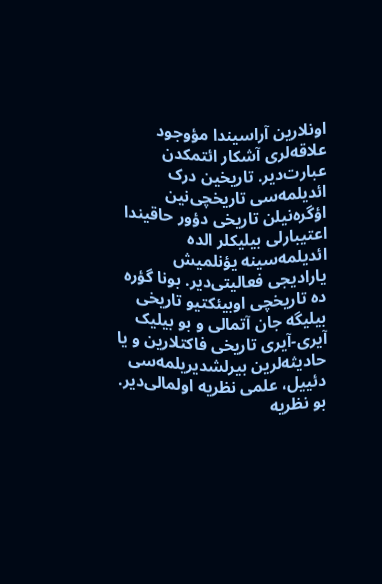اونلارین آراسيندا مؤوجود علاقه‌لری آشکار ائتمکدن عبارت‌دیر. تاریخین درک ائدیلمه‌سی تاریخچی‌نین اؤگره‌نيلن تاریخی دؤور حاقيندا اعتيبارلى بیلیکلر الده ائدیلمه‌سینه یؤنلمیش یارادیجی فعالیتی‌دیر. بونا گؤره ده تاريخچى اوبیئکتیو تاریخی بیلیگه جان آتمالی و بو بیلیک آیری-آیری تاریخی فاکتلارین و یا حاديثه‌لرین بیرلشدیریلمه‌سی دئییل، علمی نظریه اولمالی‌دیر. بو نظریه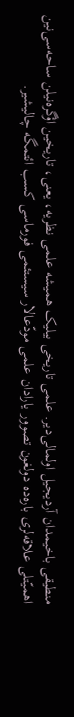منطیقی باخیمدان آردیجیل اولمالی‌دیر. علمی تاریخی بیلیک همیشه علمی نظریه، یعنی، تاریخین اؤگره‌نيلن ساحه‌سى‌نین اهميّتلى علاقه‌لری باره‌ده دولغون تصوور یارادان علمی مودّعالار سیستئمی فورماسی کسب ائتمگه چالیشیر.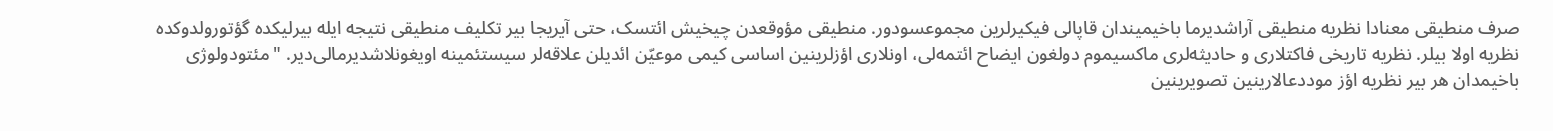صرف منطیقی معنادا نظریه منطیقی آراشدیرما باخیمیندان قاپالی فیکیرلرین مجموعسودور. منطیقی مؤوقعدن چیخیش ائتسک، حتی آیریجا بیر تکلیف منطيقی نتیجه ایله بیرلیکده گؤتورولدوکده نظریه اولا بیلر. نظریه تاریخی فاکتلاری و حاديثه‌لری ماکسیموم دولغون ایضاح ائتمه‌لی، اونلاری اؤزلرینین اساسی کیمی موعيّن ائدیلن علاقه‌لر سیستئمینه اویغونلاشدیرمالی‌دیر. "مئتودولوژی باخیمدان هر بیر نظریه اؤز موددعالارینین تصویرینین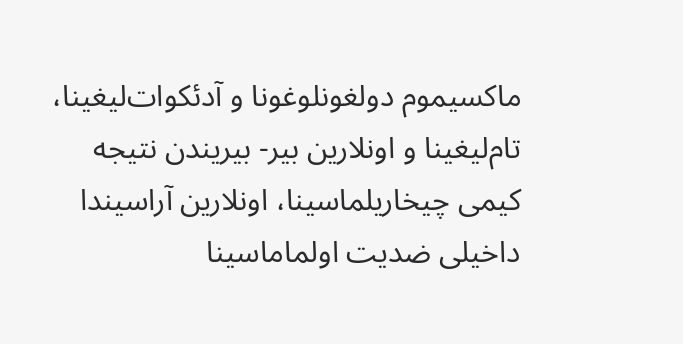ماکسیموم دولغونلوغونا و آدئکوات‌لیغینا، تام‌لیغینا و اونلارین بیر- بیریندن نتیجه کیمی چیخاریلماسینا، اونلارین آراسيندا داخيلى ضدیت اولماماسینا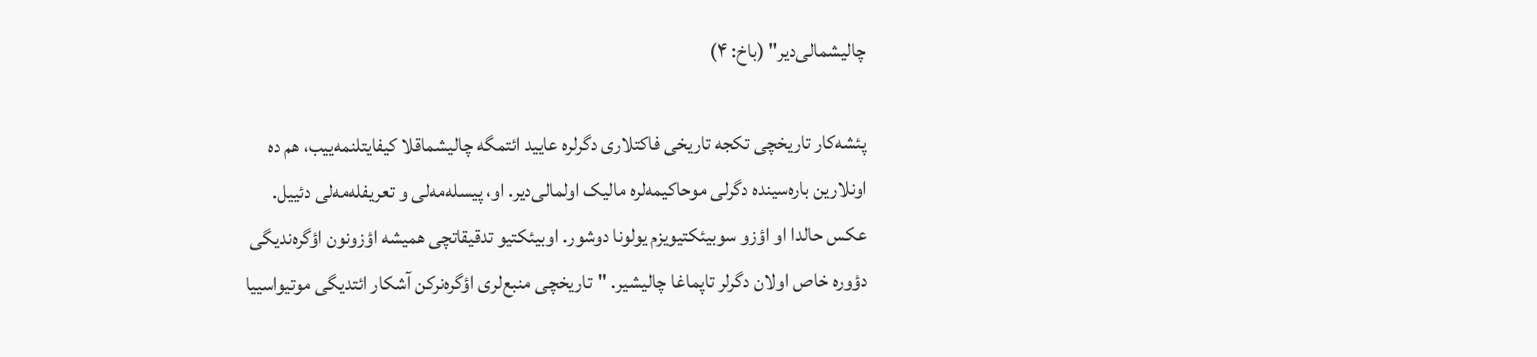چالیشمالی‌دیر" (باخ: ۴)

پئشه‌کار تاريخچى تکجه تاریخی فاکتلاری دگرلره عایید ائتمگه چالیشماقلا کیفایتلنمه‌ییب، هم ده اونلارین باره‌سینده دگرلى موحاکیمه‌لره مالیک اولمالی‌دیر. او، پیسله‌مه‌لی و تعریفله‌مه‌لی دئییل. عکس حالدا او اؤزو سوبیئکتیویزم یولونا دوشور. اوبیئکتیو تدقیقاتچی همیشه اؤزونون اؤگره‌ندیگی دؤوره خاص اولان دگرلر تاپماغا چالیشیر. "تاريخچى منبع‌لری اؤگره‌نرکن آشکار ائتدیگی موتیواسییا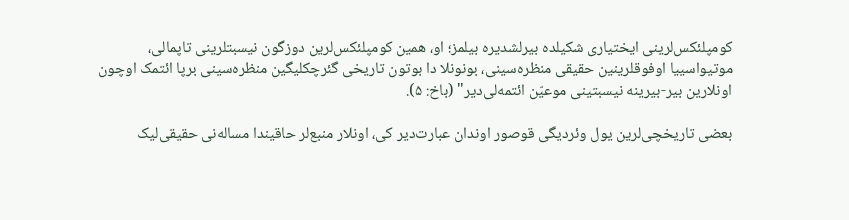کومپلئکس‌لرینی ایختیاری شکيلده بیرلشدیره بیلمز؛ او، همین کومپلئکس‌لرین دوزگون نیسبتلرینی تاپمالی، موتیواسییا اوفوقلرینین حقیقی منظره‌سینی، بونونلا دا بوتون تاریخی گئرچکلیگین منظره‌سینی برپا ائتمک اوچون اونلارین بیر-بیرینه نیسبتینی موعيّن ائتمه‌لی‌دیر" (باخ: ۵).

بعضی تاريخچى‌لرین یول وئردیگی قوصور اوندان عبارت‌دیر کی، اونلار منبع‌لر حاقيندا مساله‌نى حقیقی‌لیک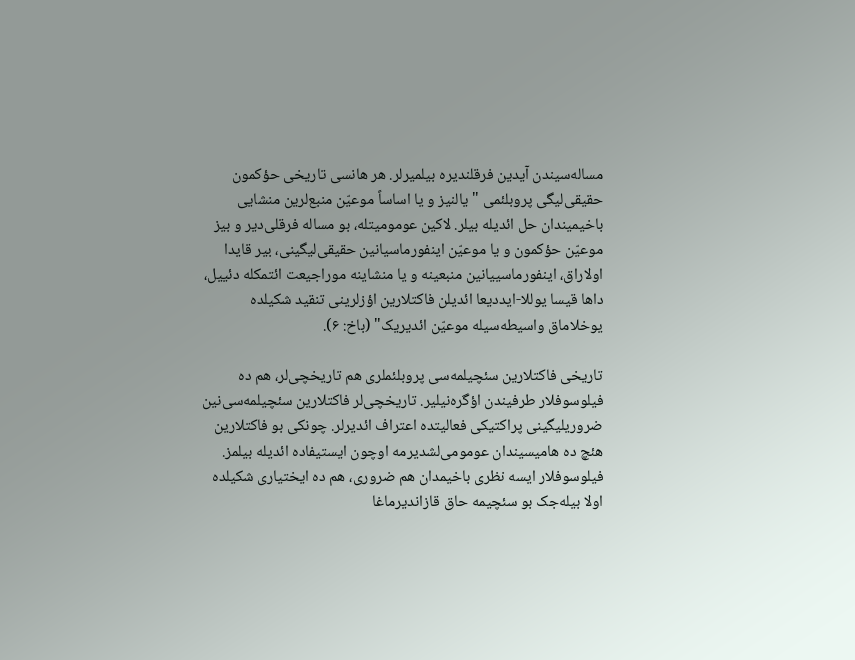مساله‌سیندن آیدین فرقلندیره بیلمیرلر. هر هانسى تاریخی حؤکمون حقیقی‌لیگی پروبلئمی "یالنیز و یا اساساً موعيّن منبع‌لرین منشایی باخیمیندان حل ائدیله بیلر. لاکین عومومیتله، بو مساله فرقلی‌دیر و بیز موعيّن حؤکمون و یا موعيّن اینفورماسیانین حقیقی‌لیگینی، بیر قايدا اولاراق، اینفورماسییانین منبعینه و یا منشاینه موراجيعت ائتمکله دئییل، داها قیسا یوللا-ایددیعا ائدیلن فاکتلارین اؤزلرینی تنقيد شکیلده یوخلاماق واسيطه‌سیله موعيّن ائدیریک" (باخ: ۶).

تاریخی فاکتلارین سئچیلمه‌سی پروبلئملری هم تاريخچى‌لر، هم ده فیلوسوفلار طرفيندن اؤگره‌نیلیر. تاريخچى‌لر فاکتلارین سئچیلمه‌سی‌نین ضروریلیگینی پراکتیکی فعالیتده اعتراف ائدیرلر. چونکی بو فاکتلارین هئچ ده هامیسیندان عومومى‌لشدیرمه اوچون ایستیفاده ائدیله بیلمز. فیلوسوفلار ایسه نظری باخيمدان هم ضرورى، هم ده ایختیاری شکيلده اولا بیله‌جک بو سئچیمه حاق قازاندیرماغا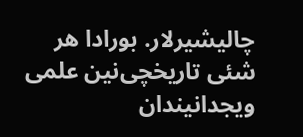چالیشیرلار. بورادا هر شئی تاریخچی‌نین علمی ویجدانیندان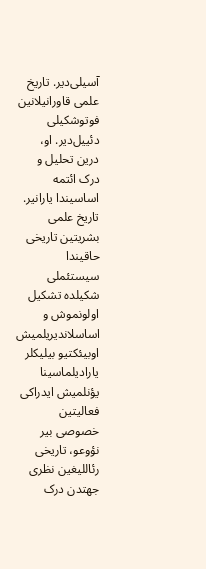آسيلى‌دیر. تاریخ علمی قاورانیلانین فوتوشکيلی دئییل‌دیر. او، درین تحلیل و درک ائتمه اساسيندا یارانیر. تاریخ علمی بشریتین تاریخی حاقيندا سیستئملی شکيلده تشکیل اولونموش و اساسلاندیریلمیش اوبیئکتیو بیلیکلر یارادیلماسینا یؤنلمیش ایدراکی فعالیتین خصوصی بیر نؤوعو، تاریخی رئاللیغین نظری جهتدن درک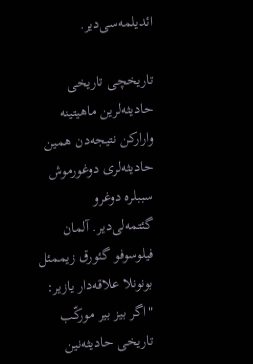ائدیلمه‌سی‌دیر.

تاريخچى تاریخی حاديثه‌لرین ماهیتینه وارارکن نتیجه‌دن همین حاديثه‌لری دوغورموش سببلره دوغرو گئتمه‌لی‌دیر. آلمان فیلوسوفو گئورق زیممئل بونونلا علاقه‌دار یازیر: "اگر بیز بیر مورکّب تاریخی حاديثه‌نین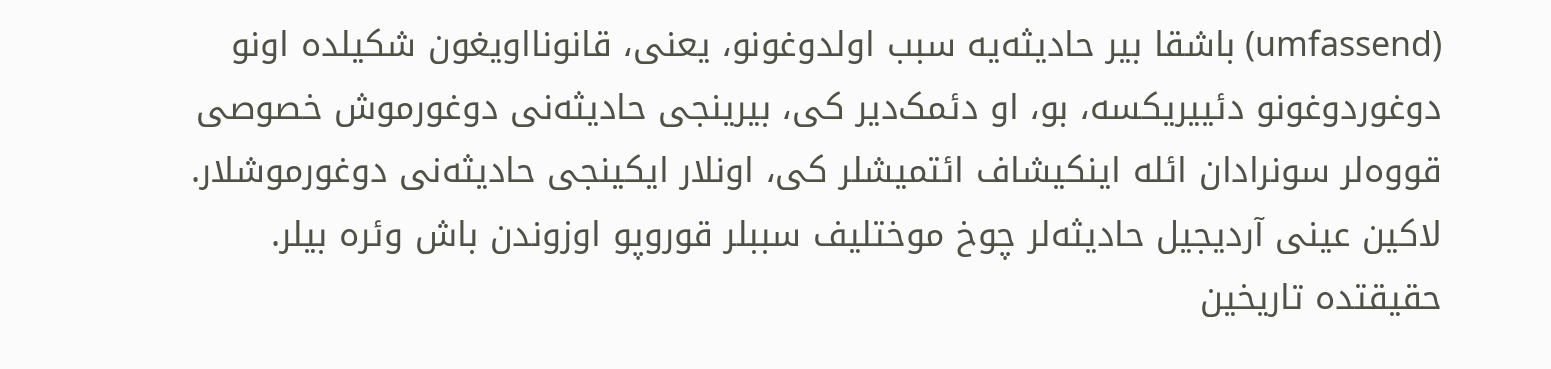(umfassend) باشقا بیر حاديثه‌یه سبب اولدوغونو، یعنی، قانونااویغون شکيلده اونو دوغوردوغونو دئییریکسه، بو، او دئمک‌دیر کی، بیرینجی حاديثه‌نی دوغورموش خصوصی قووه‌لر سونرادان ائله اینکیشاف ائتمیشلر کی، اونلار ایکینجی حاديثه‌نی دوغورموشلار. لاکین عینی آردیجیل حاديثه‌لر چوخ موختلیف سببلر قوروپو اوزوندن باش وئره بیلر. حقیقتده تاریخین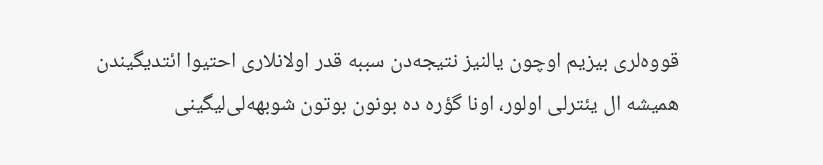قووه‌لرى بیزیم اوچون یالنیز نتیجه‌دن سببه قدر اولانلاری احتيوا ائتديگيندن همیشه ال یئترلی اولور، اونا گؤره ده بونون بوتون شوبهه‌لی‌لیگینی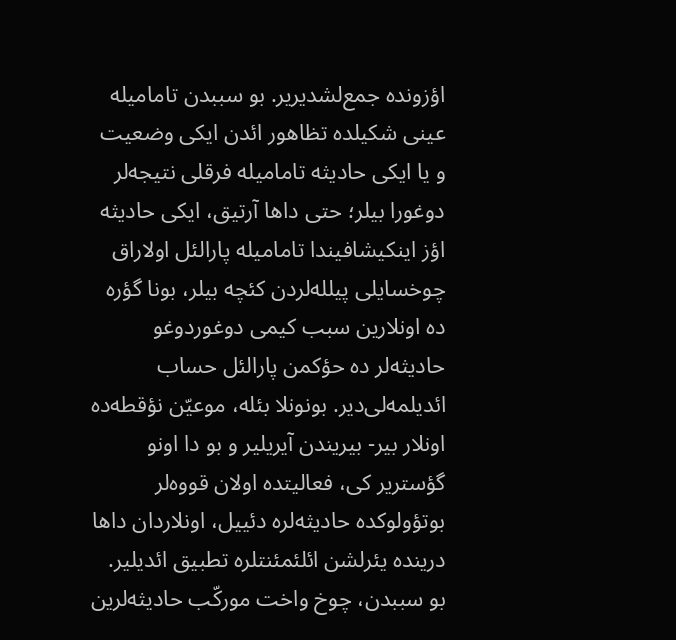اؤزونده جمع‌لشدیریر. بو سببدن تامامیله عینی شکيلده تظاهور ائد‌ن ایکی وضعیت و یا ایکی حاديثه تامامیله فرقلی نتیجه‌لر دوغورا بیلر؛ حتی داها آرتیق، ایکی حاديثه اؤز اینکیشافیندا تامامیله پارالئل اولاراق چوخسایلی پیلله‌لردن کئچه بیلر، بونا گؤره ده اونلارین سبب کیمی دوغوردوغو حاديثه‌لر ده حؤکمن پارالئل حساب ائدیلمه‌لی‌دیر. بونونلا بئله، موعيّن نؤقطه‌ده اونلار بیر- بیریندن آیریلیر و بو دا اونو گؤستریر کی، فعالیتده اولان قووه‌لر بوتؤولوکده حاديثه‌لره دئییل، اونلاردان داها درینده يئرلشن ائلئمئنتلره تطبیق ائدیلیر. بو سببدن، چوخ واخت مورکّب حاديثه‌لرین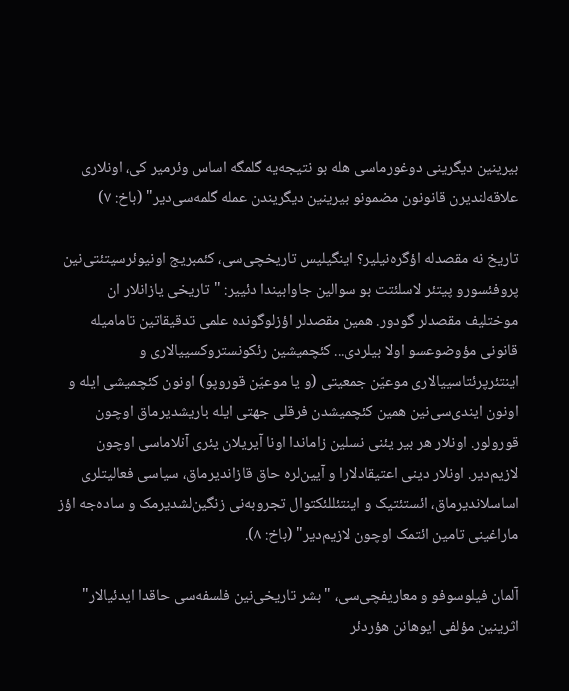بیرینین دیگرینی دوغورماسی هله بو نتیجه‌یه گلمگه اساس وئرمیر کی، اونلاری علاقه‌لندیر‌ن قانونون مضمونو بیرینین دیگریندن عمله گلمه‌سی‌دیر" (باخ: ۷)

تاریخ نه مقصدله اؤگره‌نیلیر؟ اینگیلیس تاريخچى‌سی، کئمبریج اونیوئرسیتئتی‌نین پروفئسورو پیتئر لاسلئتت بو سوالین جاوابیندا دئییر: "تاریخی یازانلار ان موختلیف مقصدلر گودور. همین مقصدلر اؤزلوگونده علمی تدقیقاتین تامامیله قانونی مؤوضوعسو اولا بیلردی... کئچمیشین رئکونستروکسییالاری و اینتئرپرئتاسییالاری موعيّن جمعیتی (و یا موعيّن قوروپو) اونون کئچمیشی ایله و اونون ایندی‌سی‌نین همین کئچمیشدن فرقلى جهتی ایله باریشدیرماق اوچون قورولور. اونلار هر بیر یئنی نسلین زاماندا اونا آیریلان یئری آنلاماسی اوچون لازیم‌دیر. اونلار دینی اعتیقادلارا و آیین‌لره حاق قازاندیرماق، سیاسی فعالیتلری اساسلاندیرماق، ائستئتیک و اینتئللئکتوال تجروبه‌نی زنگین‌لشدیرمک و ساده‌جه اؤز ماراغینی تامین ائتمک اوچون لازیم‌دیر" (باخ: ۸).

آلمان فیلوسوفو و معاریفچی‌سی، "بشر تاریخی‌نین فلسفه‌سی حاقدا ایدئیالار" اثرینین مؤلفی ایوهانن هؤردئر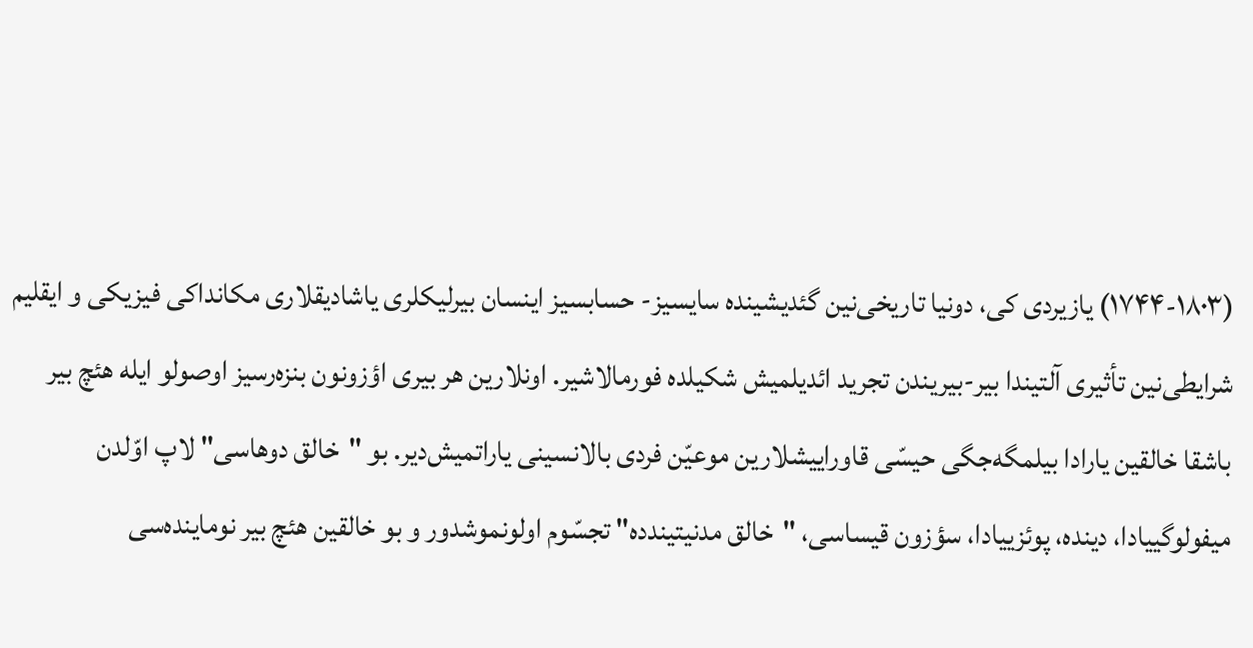(۱۷۴۴-۱۸۰۳) یازیردی کی، دونیا تاریخی‌نین گئدیشینده سایسیز- حسابسیز اینسان بیرلیکلری یاشادیقلاری مکانداکی فیزیکی و ایقلیم شرایطی‌نین تأثیری آلتیندا بیر-بیریندن تجرید ائدیلمیش شکيلده فورمالاشیر. اونلارین هر بیری اؤزونون بنزه‌رسیز اوصولو ایله هئچ بیر باشقا خالقین یارادا بیلمگه‌جگی حيسّی قاوراییشلارین موعيّن فردی بالانسینی یاراتمیش‌دیر. بو "خالق دوهاسی" لاپ اوّلدن میفولوگییادا، دینده، پوئزییادا، سؤزون قیساسی، "خالق مدنیتيندده" تجسّوم اولونموشدور و بو خالقین هئچ بیر نوماینده‌سی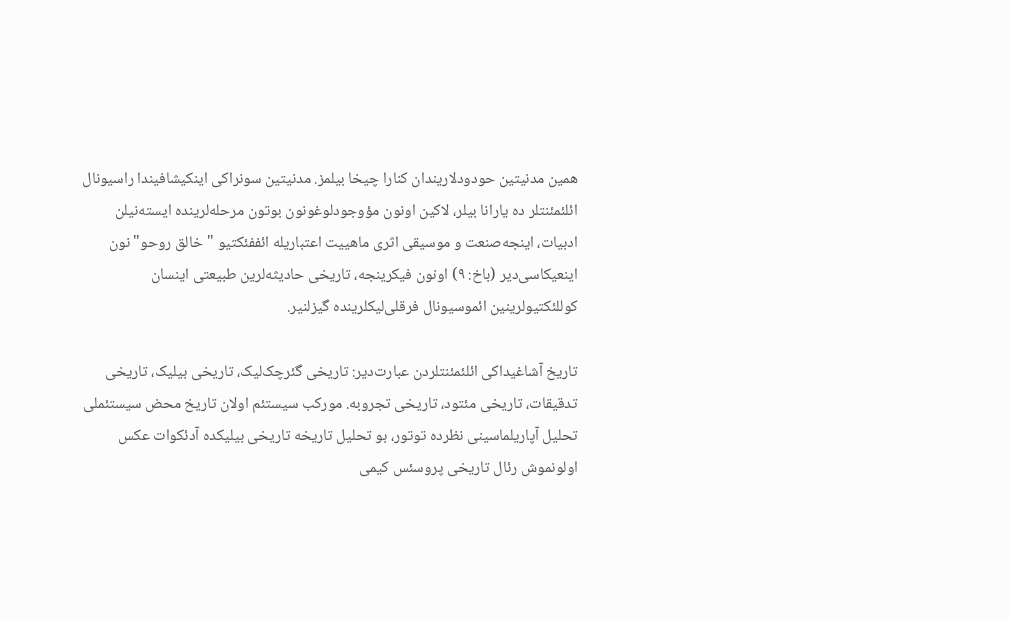همین مدنیتین حودودلاریندان کنارا چیخا بیلمز. مدنیتین سونراکی اینکیشافیندا راسیونال ائلئمئنتلر ده یارانا بیلر، لاکین اونون مؤوجودلوغونون بوتون مرحله‌لرینده ایسته‌نيلن ادبیات، اینجه‌صنعت و موسیقی اثری ماهییت اعتباریله ائففئکتیو "خالق روحو"نون اینعیکاسی‌دیر (باخ: ۹) اونون فیکرینجه، تاریخی حاديثه‌لرین طبیعتی اینسان کوللئکتیولرینین ائموسیونال فرقلى‌لیکلرینده گیزلنیر.

تاریخ آشاغيداکی ائلئمئنتلردن عبارت‌دیر: تاریخی گئرچک‌لیک، تاریخی بیلیک، تاریخی تدقیقات، تاریخی مئتود، تاریخی تجروبه. مورکب سیستئم اولان تاریخ محض سیستئملی تحلیل آپاریلماسینی نظرده توتور، بو تحلیل تاریخه تاریخی بیلیکده آدئکوات عکس اولونموش رئال تاریخی پروسئس کیمی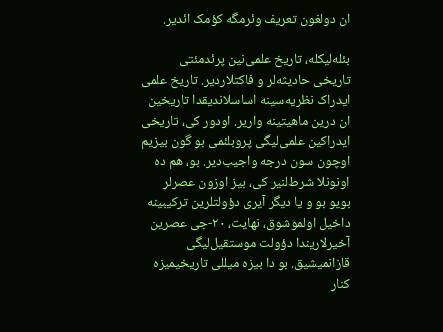ان دولغون تعریف وئرمگه کؤمک ائدیر.

بئله‌لیکله، تاریخ علمى‌نين پرئدمئتی تاریخی حاديثه‌لر و فاکتلاردیر. تاریخ علمی ایدراک نظریه‌سینه اساسلاندیقدا تاریخین ان درین ماهیتینه واریر. اودور کی، تاریخی ایدراکین علمی‌لیگی پروبلئمی بو گون بیزیم اوچون سون درجه واجیب‌دیر. بو، هم ده اونونلا شرط‌لنیر کی، بیز اوزون عصرلر بویو بو و یا دیگر آیری دؤولتلرین ترکیبینه داخیل اولموشوق، نهایت، ۲۰-جی عصرین آخیرلاریندا دؤولت موستقیل‌لیگی قازانمیشیق. بو دا بیزه میللی تاریخیمیزه کنار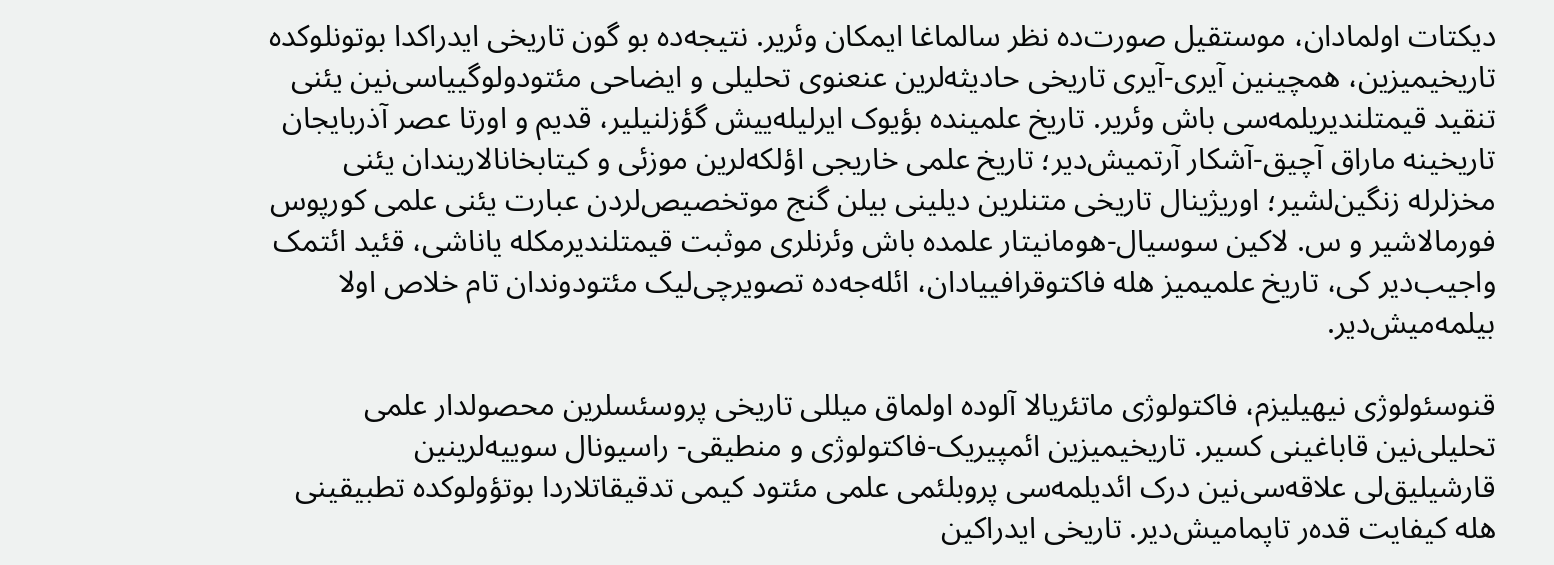دیکتات اولمادان، موستقیل صورت‌ده نظر سالماغا ایمکان وئریر. نتیجه‌ده بو گون تاریخی ایدراکدا بوتونلوکده تاریخیمیزین، همچینین آیری-آیری تاریخی حاديثه‌لرین عنعنوی تحلیلی و ایضاحی مئتودولوگییاسی‌نین یئنی تنقيد قیمتلندیریلمه‌سی باش وئریر. تاریخ علمینده بؤیوک ایرلیله‌ییش گؤزلنیلیر، قدیم و اورتا عصر آذربایجان تاریخینه ماراق آچیق-آشکار آرتمیش‌دیر؛ تاریخ علمی خاریجی اؤلکه‌لرین موزئی و کیتابخانالاریندان یئنی مخزلرله زنگین‌لشیر؛ اوریژینال تاریخی متنلرین دیلینی بیلن گنج موتخصيص‌لردن عبارت یئنی علمی کورپوس فورمالاشیر و س. لاکین سوسیال-هومانیتار علمده باش وئر‌نلری موثبت قیمتلندیرمکله یاناشی، قئید ائتمک واجیب‌دیر کی، تاریخ علمیمیز هله فاکتوقرافییادان، ائله‌جه‌ده تصویرچی‌لیک مئتودوندان تام خلاص اولا بیلمه‌میش‌دیر.

قنوسئولوژی نیهیلیزم، فاکتولوژی ماتئریالا آلوده اولماق میللی تاریخی پروسئسلرین محصولدار علمی تحلیلی‌نین قاباغینی کسیر. تاریخیمیزین ائمپیریک-فاکتولوژی و منطیقی- راسیونال سوییه‌لرینین قارشیلیق‌لی علاقه‌سی‌نین درک ائدیلمه‌سی پروبلئمی علمی مئتود کیمی تدقیقاتلاردا بوتؤولوکده تطبیقینی هله کیفایت قده‌ر تاپمامیش‌دیر. تاریخی ایدراکین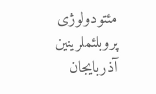مئتودولوژی پروبلئملرینین آذربایجان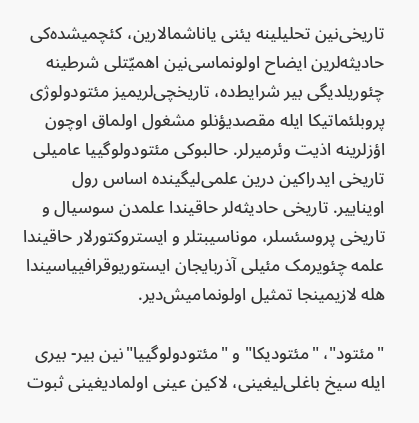تاریخی‌نین تحلیلینه یئنی یاناشمالارین، کئچمیشده‌کی حاديثه‌لرین ایضاح اولونماسی‌نین اهميّتلى شرطینه چئوریلدیگی بیر شرایط‌ده، تاريخچى‌لریمیز مئتودولوژی پروبلئماتیکا ایله مقصدیؤنلو مشغول اولماق اوچون اؤزلرینه اذیت وئرمیرلر. حالبوکی مئتودولوگییا عاميلی تاریخی ایدراکین درین علمی‌لیگينده اساس رول اویناییر. تاریخی حاديثه‌لر حاقيندا علمدن سوسیال و تاریخی پروسئسلر، موناسیبتلر و ایستروکتورلار حاقيندا علمه چئویرمک مئيلی آذربایجان ایستوریوقرافییاسیندا هله لازیمینجا تمثیل اولونمامیش‌دیر.

"مئتود"، "مئتودیکا" و "مئتودولوگییا"نین بیر- بیری ایله سیخ باغلی‌لیغینی، لاکین عینی اولمادیغینی ثبوت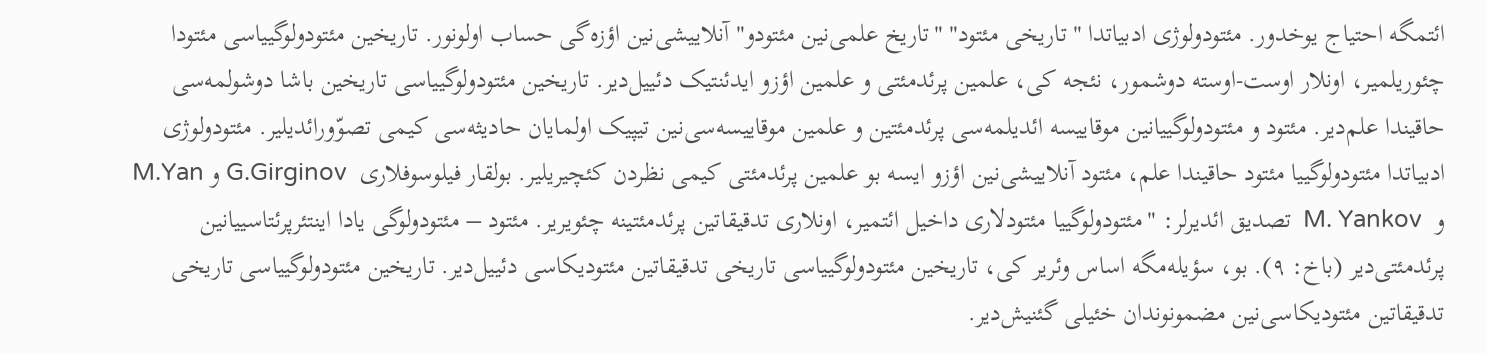ائتمگه احتیاج یوخدور. مئتودولوژی ادبیاتدا "تاریخی مئتود" "تاریخ علمی‌نین مئتودو" آنلاییشی‌نین اؤزه‌گی حساب اولونور. تاریخین مئتودولوگییاسی مئتودا چئوریلمیر، اونلار اوست-اوسته دوشمور، نئجه کی، علمین پرئدمئتی و علمین اؤزو ایدئنتیک دئییل‌دیر. تاریخین مئتودولوگییاسی تاریخین باشا دوشولمه‌سی حاقيندا علم‌دیر. مئتود و مئتودولوگییانین موقایيسه ائدیلمه‌سی پرئدمئتین و علمین موقاییسه‌سی‌نین تیپیک اولمایان حاديثه‌سی کیمی تصوّورائدیلیر. مئتودولوژی ادبیاتدا مئتودولوگییا مئتود حاقيندا علم، مئتود آنلاییشی‌نین اؤزو ایسه بو علمین پرئدمئتی کیمی نظردن کئچیریلیر. بولقار فیلوسوفلاری  G.Girginov و M.Yan  و  M. Yankov  تصدیق ائدیرلر: "مئتودولوگییا مئتودلاری داخیل ائتمیر، اونلاری تدقیقاتین پرئدمئتینه چئویریر. مئتود – مئتودولوگی یادا اینتئرپرئتاسییانین پرئدمئتی‌دیر (باخ: ۹). بو، سؤیله‌مگه اساس وئریر کی، تاریخین مئتودولوگییاسی تاریخی تدقیقاتین مئتودیکاسی دئییل‌دیر. تاریخین مئتودولوگییاسی تاریخی تدقیقاتین مئتودیکاسی‌نین مضمونوندان خئيلی گئنیش‌دیر.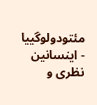مئتودولوگییا - اینسانین نظری و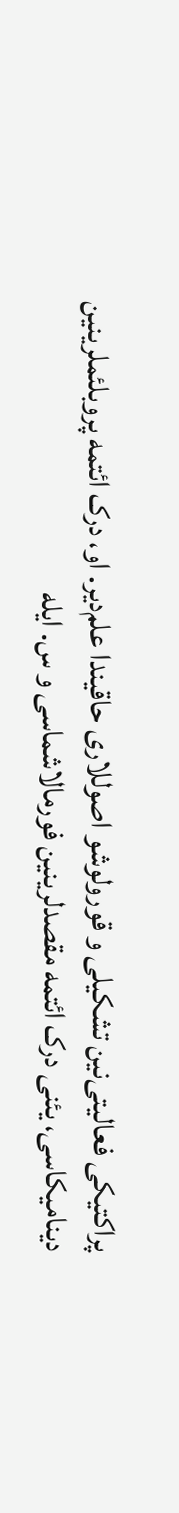پراکتیکی فعالیتی‌نین تشکيلی و قورولوشو اصوللاری حاقيندا علم‌دیر. او، درک ائتمه پروبلئملرینین دینامیکاسی، یئنی درک ائتمه مقصدلرینین فورمالاشماسی و س. ایله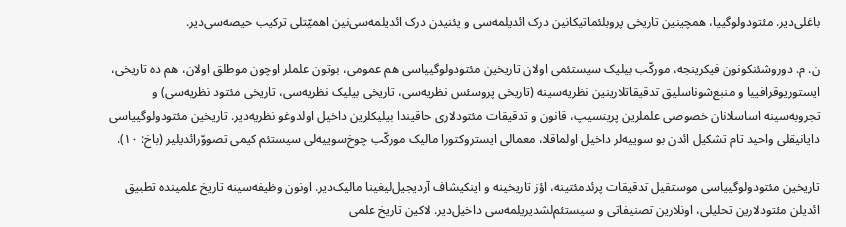باغلی‌دیر. مئتودولوگییا، همچینین تاریخی پروبلئماتیکانین درک ائدیلمه‌سی و یئنيدن درک ائدیلمه‌سی‌نین اهميّتلى ترکیب حیصه‌سی‌دیر.

ن. م. دوروشئنکونون فیکرینجه، مورکّب بیلیک سیستئمی اولان تاریخین مئتودولوگییاسی هم عمومی، بوتون علملر اوچون موطلق اولان، هم ده تاریخی، ایستوریوقرافییا و منبع‌شوناسلیق تدقیقاتلارینین نظریه‌سینه (تاریخی پروسئس نظریه‌سی، تاریخی بیلیک نظریه‌سی، تاریخی مئتود نظریه‌سی) و تجروبه‌سینه اساسلانان خصوصی علملرین پرینسیپ، قانون و تدقیقات مئتودلاری حاقيندا بیلیکلرین داخیل اولدوغو نظریه‌دیر. تاریخین مئتودولوگییاسی دایانیقلی واحید تام تشکیل ائد‌ن بو سوییه‌لر داخیل اولماقلا، معمالی ایستروکتورا مالیک مورکّب چوخ‌سوییه‌لی سیستئم کیمی تصووّرائدیلیر (باخ: ۱۰).

تاریخین مئتودولوگییاسی موستقیل تدقیقات پرئدمئتینه، اؤز تاریخینه و اینکیشاف آردیجیل‌لیغینا مالیک‌دیر. اونون وظیفه‌سینه تاریخ علمینده تطبیق ائدیلن مئتودلارین تحلیلی، اونلارین تصنیفاتی و سیستئم‌لشدیریلمه‌سی داخیل‌دیر. لاکین تاریخ علمی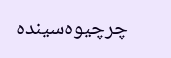چرچیوه‌سینده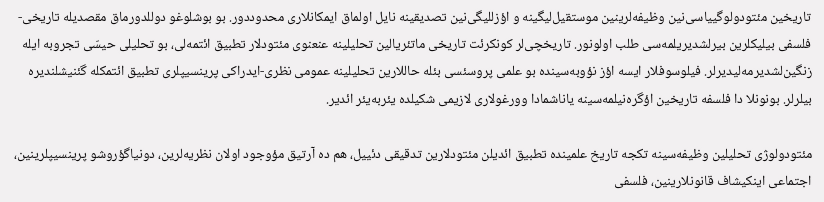تاریخین مئتودولوگییاسی‌نین وظیفه‌لرینین موستقیل‌لیگینه و اؤزللیگی‌نین تصدیقینه نایل اولماق ایمکانلاری محدوددور. بو بوشلوغو دوللدورماق مقصدیله تاریخی- فلسفی بیلیکلرین بیرلشدیریلمه‌سی طلب اولونور. تاريخچى‌لر کونکرئت تاریخی ماتئریالین تحلیلینه عنعنوی مئتودلار تطبیق ائتمه‌لی، بو تحلیلی حيسّی تجروبه ایله زنگین‌لشدیرمه‌لیدیرلر. فیلوسوفلار ایسه اؤز نؤوبه‌سینده بو علمی پروسئسی بئله حاللارین تحلیلینه عمومی نظری-ایدراکی پرینسیپلری تطبیق ائتمکله گئنیشلندیره بیلرلر. بونونلا دا فلسفه تاریخین اؤگره‌نیلمه‌سینه یاناشمادا وورغولاری لازيمی شکيلده یئربه‌یئر ائدیر.

مئتودولوژی تحلیلین وظیفه‌سینه تکجه تاریخ علمينده تطبیق ائديلن مئتودلارین تدقیقی دئییل، هم ده آرتیق مؤوجود اولان نظریه‌لرین، دونیاگؤروشو پرینسیپلرینین، اجتماعی اینکیشاف قانونلارینین، فلسفی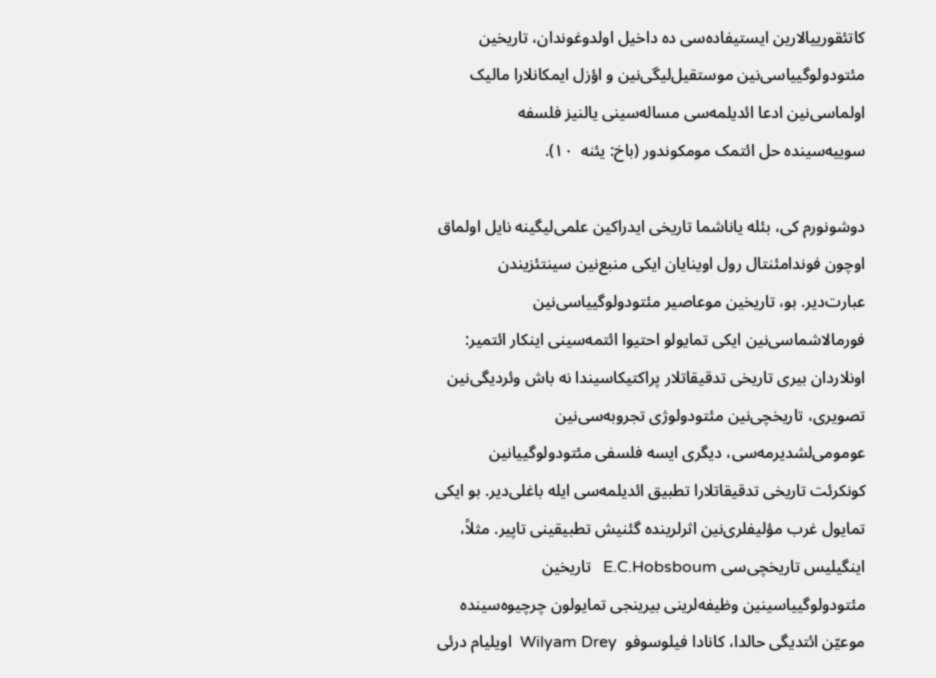کاتئقورییالارین ایستیفاده‌سی ده داخیل اولدوغوندان، تاریخین مئتودولوگییاسی‌نین موستقیل‌لیگى‌نین و اؤزل ایمکانلارا مالیک اولماسی‌نین ادعا ائدیلمه‌سی مساله‌سینی یالنیز فلسفه سوییه‌سینده حل ائتمک مومکوندور (باخ: یئنه  ۱۰).

دوشونورم کی، بئله یاناشما تاریخی ایدراکین علمی‌لیگینه نایل اولماق اوچون فوندامئنتال رول اوینایان ایکی منبع‌نین سینتئزیندن عبارت‌دیر. بو، تاریخین موعاصير مئتودولوگییاسی‌نین فورمالاشماسی‌نین ایکی تمایولو احتيوا ائتمه‌سینی اینکار ائتمیر: اونلاردان بیری تاریخی تدقیقاتلار پراکتیکاسیندا نه باش وئردیگی‌نین تصویری، تاریخچی‌نین مئتودولوژی تجروبه‌سی‌نین عومومى‌لشدیرمه‌سی، دیگری ایسه فلسفی مئتودولوگییانین کونکرئت تاریخی تدقیقاتلارا تطبیق ائدیلمه‌سی ایله باغلی‌دیر. بو ایکی تمایول غرب مؤليفلری‌نین اثرلرینده گئنیش تطبیقینی تاپیر. مثلاً، اینگیلیس تاريخچى‌سی E.C.Hobsboum   تاریخین مئتودولوگییاسینین وظیفه‌لرینی بیرینجی تمایولون چرچیوه‌سینده موعيّن ائتدیگی حالدا، کانادا فیلوسوفو  Wilyam Drey  اویلیام درئی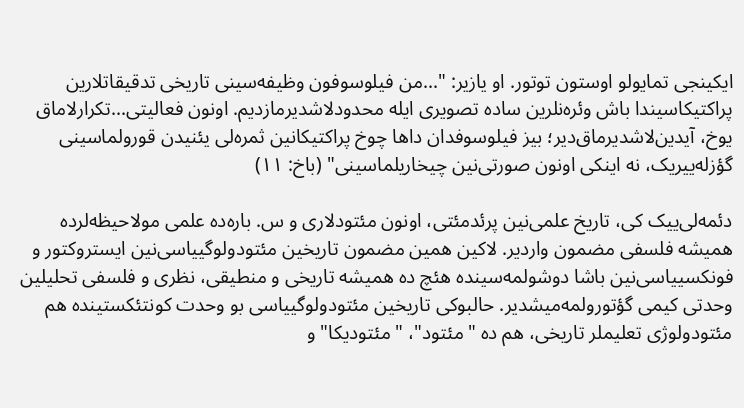ایکینجی تمایولو اوستون توتور. او یازیر: "...من فیلوسوفون وظیفه‌سینی تاریخی تدقیقاتلارین پراکتیکاسیندا باش وئره‌نلرین ساده تصویری ایله محدودلاشدیرمازدیم. اونون فعالیتی...تکرارلاماق یوخ، آیدین‌لاشدیرماق‌دیر؛ بیز فیلوسوفدان داها چوخ پراکتیکانین ثمره‌لی یئنيدن قورولماسینی گؤزله‌ییریک، نه اینکی اونون صورتی‌نین چیخاریلماسینی" (باخ: ۱۱)

دئمه‌لی‌يیک کی، تاریخ علمى‌نين پرئدمئتی، اونون مئتودلاری و س. باره‌ده علمی مولاحيظه‌لرده همیشه فلسفی مضمون واردیر. لاکین همین مضمون تاریخین مئتودولوگییاسی‌نین ایستروکتور و فونکسییاسی‌نین باشا دوشولمه‌سینده هئچ ده همیشه تاریخی و منطيقى، نظری و فلسفی تحلیلین وحدتی کیمی گؤتورولمه‌میشدیر. حالبوکی تاریخین مئتودولوگییاسی بو وحدت کونتئکستینده هم مئتودولوژی تعلیملر تاریخی، هم ده "مئتود"، "مئتودیکا" و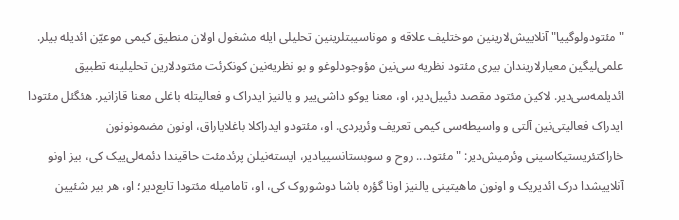"مئتودولوگییا" آنلاییش‌لارینین موختلیف علاقه و موناسیبتلرینین تحلیلی ایله مشغول اولان منطیق کیمی موعيّن ائدیله بیلر. علمی‌لیگین معیارلاریندان بیری مئتود نظریه سی‌نین مؤوجودلوغو و بو نظریه‌نین کونکرئت مئتودلارین تحلیلینه تطبیق ائدیلمه‌سی‌دیر. لاکین مئتود مقصد دئییل‌دیر، او، معنا یوکو داشی‌ییر و یالنیز ایدراک و فعالیتله باغلی معنا قازانیر. هئگئل مئتودا ایدراک فعالیتی‌نین آلتی و واسيطه‌سی کیمی تعریف وئریردی. او، مئتودو ایدراکلا باغلایاراق، اونون مضمونونون خاراکتئریستیکاسینی وئرمیش‌دیر: "مئتود... روح و سوبستانسییادیر، ایسته‌نيلن پرئدمئت حاقيندا دئمه‌لی‌يیک کی، بیز اونو آنلاییشدا درک ائدیریک و اونون ماهیتینی یالنیز اونا گؤره باشا دوشوروک کی، او، تامامیله مئتودا تابع‌دیر؛ او، هر بیر شئیین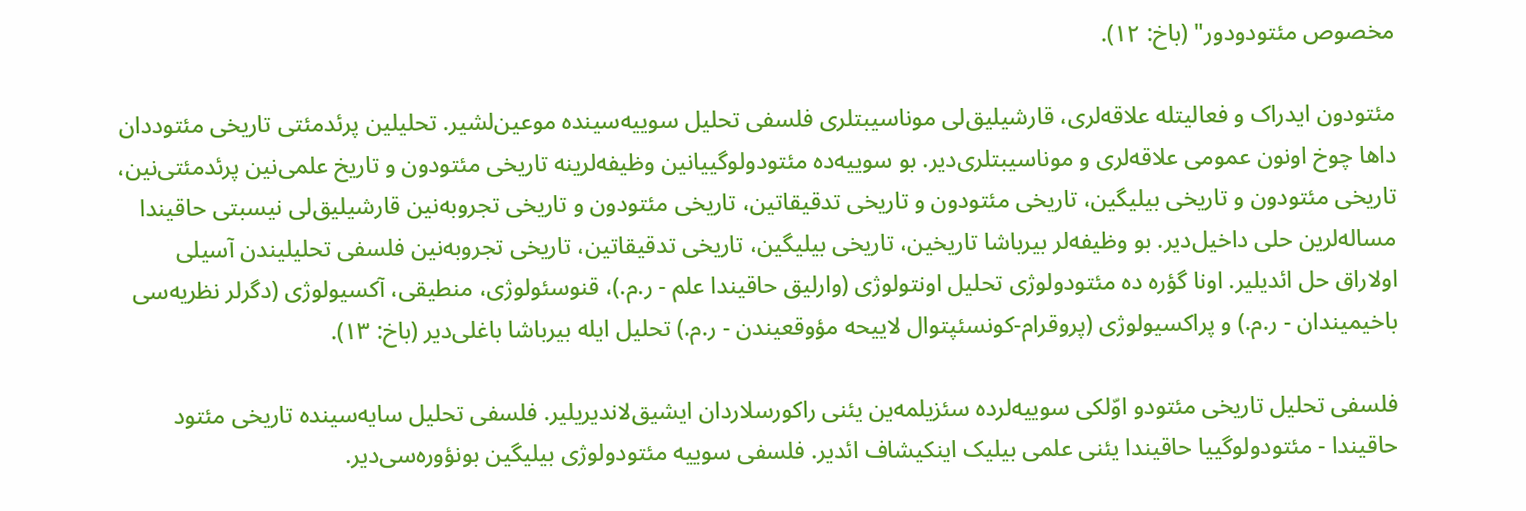مخصوص مئتودودور" (باخ: ۱۲).

مئتودون ایدراک و فعالیتله علاقه‌لری، قارشیلیق‌لی موناسیبتلری فلسفی تحلیل سوییه‌سینده موعین‌لشیر. تحلیلین پرئدمئتی تاریخی مئتوددان داها چوخ اونون عمومی علاقه‌لری و موناسیبتلری‌دیر. بو سوییه‌ده مئتودولوگییانین وظیفه‌لرینه تاریخی مئتودون و تاریخ علمی‌نین پرئدمئتی‌نین، تاریخی مئتودون و تاریخی بیلیگین، تاریخی مئتودون و تاریخی تدقیقاتین، تاریخی مئتودون و تاریخی تجروبه‌نین قارشيلیق‌لی نیسبتی حاقيندا مساله‌لرین حلی داخیل‌دیر. بو وظیفه‌لر بیرباشا تاریخین، تاریخی بیلیگین، تاریخی تدقیقاتین، تاریخی تجروبه‌نین فلسفی تحلیلیندن آسيلى اولاراق حل ائدیلیر. اونا گؤره ده مئتودولوژی تحلیل اونتولوژی (وارلیق حاقيندا علم - ر.م.)، قنوسئولوژی، منطيقى، آکسیولوژی (دگرلر نظریه‌سی باخیمیندان - ر.م.) و پراکسیولوژی (پروقرام-کونسئپتوال لاییحه مؤوقعیندن - ر.م.) تحلیل ايله بیرباشا باغلی‌دیر (باخ: ۱۳).

فلسفی تحلیل تاریخی مئتودو اوّلکى سوییه‌لرده سئزیلمه‌ين یئنی راکورسلاردان ایشیق‌لاندیریلیر. فلسفی تحلیل سایه‌سینده تاریخی مئتود حاقيندا - مئتودولوگییا حاقيندا یئنی علمی بیلیک اینکیشاف ائدیر. فلسفی سوییه مئتودولوژی بیلیگین بونؤوره‌سی‌دیر.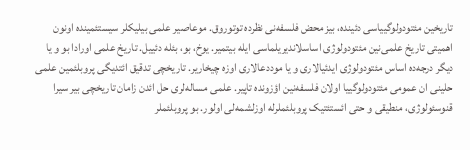تاریخین مئتودولوگییاسی دئینده، بیز محض فلسفه‌نی نظرده توتوروق. موعاصير علمی بیلیکلر سیستئمینده اونون اهمیتی تاریخ علمى‌نين مئتودولوژی اساسلاندیریلماسی ایله بیتمیر. یوخ، بو، بئله دئییل. تاریخ علمی اورادا بو و یا دیگر درجه‌ده اساس مئتودولوژی ایدئیالاری و یا موددعالاری اوزه چیخاریر. تاريخچى تدقیق ائتدیگی پروبلئمین علمی حلینی ان عمومی مئتودولوگییا اولان فلسفه‌نین اؤزونده تاپیر. علمی مساله‌لری حل ائد‌ن زامان تاريخچى بیر سیرا قنوسئولوژی، منطيقى و حتی ائستئتیک پروبلئملرله اوزلشمه‌لی اولور. بو پروبلئملر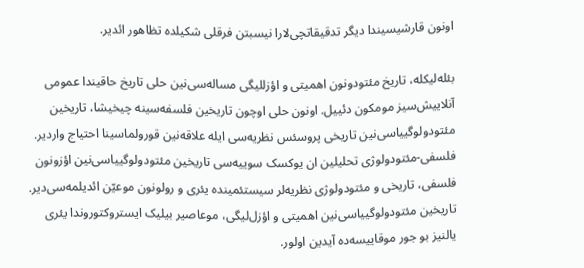اونون قارشیسيندا دیگر تدقیقاتچی‌لارا نیسبتن فرقلى شکيلده تظاهور ائدیر.

بئله‌لیکله، تاریخ مئتودونون اهمیتی و اؤزللیگی مساله‌سی‌نین حلی تاریخ حاقيندا عمومی آنلاییش‌سیز مومکون دئییل. اونون حلی اوچون تاریخین فلسفه‌سینه چیخیشا، تاریخین مئتودولوگییاسی‌نین تاریخی پروسئس نظریه‌سی ایله علاقه‌نین قورولماسینا احتیاج واردیر. فلسفی-مئتودولوژی تحلیلین ان یوکسک سوییه‌سی تاریخین مئتودولوگییاسی‌نین اؤزونون فلسفی، تاریخی و مئتودولوژی نظریه‌لر سیستئمینده یئری و رولونون موعيّن ائدیلمه‌سی‌دیر. تاریخین مئتودولوگییاسی‌نین اهمیتی و اؤزل‌لیگی، موعاصير بیلیک ایستروکتوروندا یئری یالنیز بو جور موقایيسه‌ده آیدین اولور.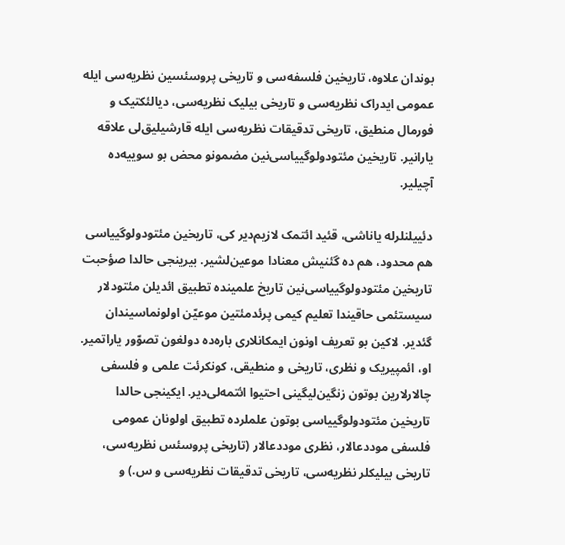بوندان علاوه، تاریخین فلسفه‌سی و تاریخی پروسئسین نظریه‌سی ایله عمومی ایدراک نظریه‌سی و تاریخی بیلیک نظریه‌سی، دیالئکتیک و فورمال منطیق، تاریخی تدقیقات نظریه‌سی ایله قارشیلیق‌لی علاقه یارانیر. تاریخین مئتودولوگییاسی‌نین مضمونو محض بو سوییه‌ده آچیلیر.

دئییلنلرله یاناشی، قئید ائتمک لازیم‌دیر کی، تاریخین مئتودولوگییاسی هم محدود، هم ده گئنیش معنادا موعين‌لشیر. بیرینجی حالدا صؤحبت تاریخین مئتودولوگییاسی‌نین تاریخ علمينده تطبیق ائديلن مئتودلار سیستئمی حاقيندا تعلیم کیمی پرئدمئتین موعيّن اولونماسیندان گئدیر. لاکین بو تعریف اونون ایمکانلاری باره‌ده دولغون تصوّور یاراتمیر. او، ائمپیریک و نظری، تاریخی و منطيقى، کونکرئت علمی و فلسفی چالارلارین بوتون زنگین‌لیگینی احتيوا ائتمه‌لی‌دیر. ایکینجی حالدا تاریخین مئتودولوگییاسی بوتون علملرده تطبیق اولونان عمومی فلسفی موددعالار، نظری موددعالار (تاریخی پروسئس نظریه‌سی، تاریخی بیلیکلر نظریه‌سی، تاریخی تدقیقات نظریه‌سی و س.) و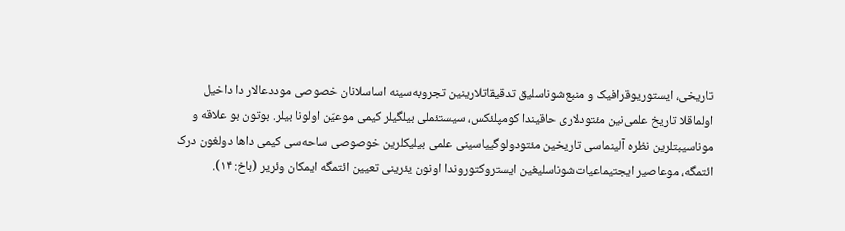تاریخی، ایستوریوقرافیک و منبع‌شوناسلیق تدقیقاتلارینین تجروبه‌سینه اساسلانان خصوصی موددعالار دا داخیل اولماقلا تاریخ علمى‌نين مئتودلاری حاقيندا کومپلئکس، سیستئملی بیلگیلر کیمی موعيّن اولونا بیلر. بوتون بو علاقه و موناسیبتلرین نظره آلینماسی تاریخین مئتودولوگییاسینی علمی بیلیکلرین خوصوصی ساحه‌سی کیمی داها دولغون درک ائتمگه، موعاصير ایجتیماعیات‌شوناسلیغین ایستروکتوروندا اونون یئرینی تعیین ائتمگه ایمکان وئریر (باخ: ۱۴).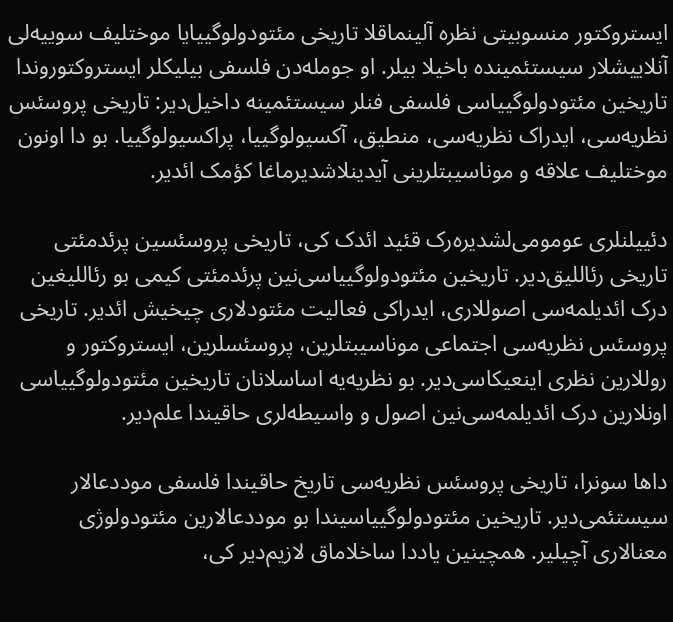ایستروکتور منسوبیتی نظره آلینماقلا تاریخی مئتودولوگییایا موختلیف سوییه‌لی آنلاییشلار سیستئمينده باخیلا بیلر. او جومله‌دن فلسفی بیلیکلر ایستروکتوروندا تاریخین مئتودولوگییاسی فلسفی فنلر سیستئمینه داخیل‌دیر: تاریخی پروسئس نظریه‌سی، ایدراک نظریه‌سی، منطیق، آکسیولوگییا، پراکسیولوگییا. بو دا اونون موختلیف علاقه و موناسیبتلرینی آیدینلاشدیرماغا کؤمک ائدیر.

دئییلنلری عومومى‌لشدیره‌رک قئید ائدک کی، تاریخی پروسئسین پرئدمئتی تاریخی رئاللیق‌دیر. تاریخین مئتودولوگییاسی‌نین پرئدمئتی کیمی بو رئاللیغین درک ائدیلمه‌سی اصوللاری، ایدراکی فعالیت مئتودلاری چیخیش ائدیر. تاریخی پروسئس نظریه‌سی اجتماعی موناسیبتلرین، پروسئسلرین، ایستروکتور و روللارین نظری اینعیکاسی‌دیر. بو نظریه‌یه اساسلانان تاریخین مئتودولوگییاسی اونلارین درک ائدیلمه‌سی‌نین اصول و واسيطه‌لری حاقيندا علم‌دیر.

داها سونرا، تاریخی پروسئس نظریه‌سی تاریخ حاقيندا فلسفی موددعالار سیستئمی‌دیر. تاریخین مئتودولوگییاسیندا بو موددعالارین مئتودولوژی معنالاری آچیلیر. همچینین یاددا ساخلاماق لازیم‌دیر کی،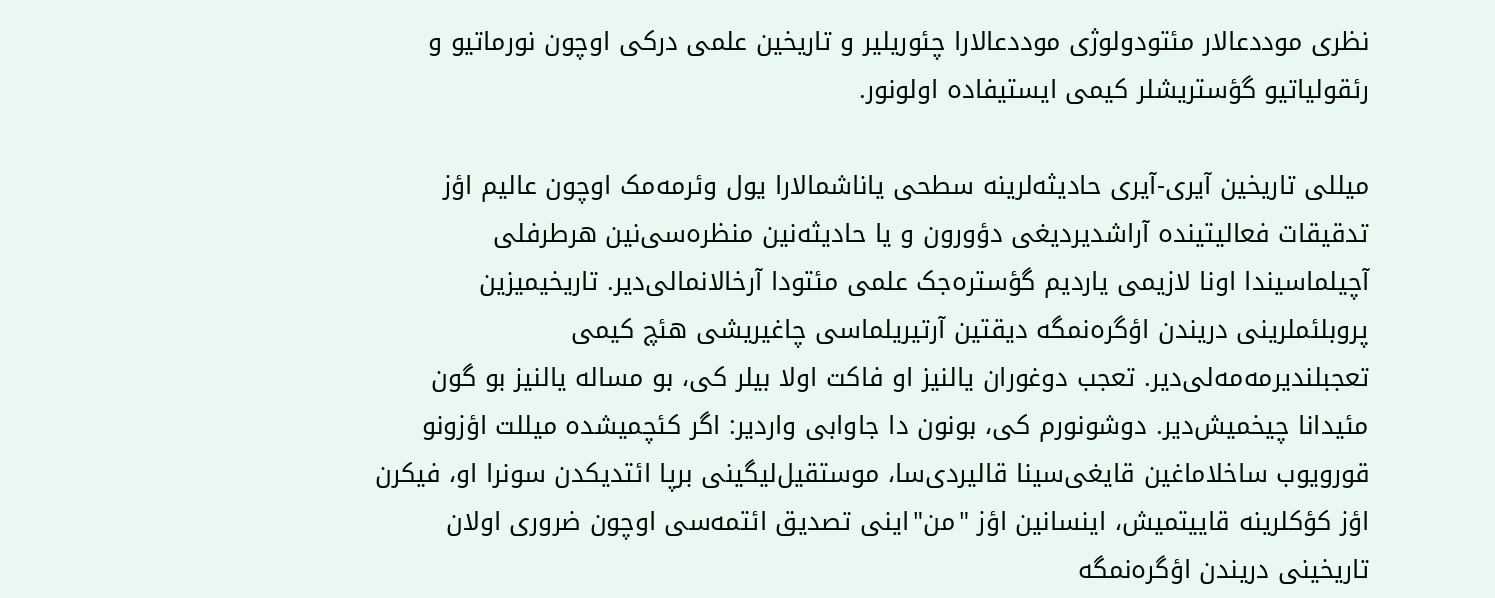نظری موددعالار مئتودولوژی موددعالارا چئوریلیر و تاریخین علمی درکی اوچون نورماتیو و رئقولیاتیو گؤستریشلر کیمی ایستیفاده اولونور.

میللی تاریخین آیری-آیری حاديثه‌لرینه سطحی یاناشمالارا یول وئرمه‌مک اوچون عالیم اؤز تدقیقات فعالیتينده آراشدیردیغی دؤورون و یا حاديثه‌نین منظره‌سی‌نین هرطرفلی آچیلماسیندا اونا لازیمی یاردیم گؤستره‌جک علمی مئتودا آرخالانمالی‌دیر. تاریخیمیزین پروبلئملرینی دريندن اؤگره‌نمگه ديقتین آرتیریلماسی چاغیریشی هئچ کیمی تعجبلندیرمه‌مه‌لی‌دیر. تعجب دوغوران یالنیز او فاکت اولا بیلر کی، بو مساله یالنیز بو گون مئیدانا چیخمیش‌دیر. دوشونور‌م کی، بونون دا جاوابی واردیر: اگر کئچمیشده میللت اؤزونو قورویوب ساخلاماغین قایغی‌سینا قالیردی‌سا، موستقیل‌لیگینی برپا ائتدیکدن سونرا او، فیکرن اؤز کؤکلرینه قاییتمیش، اینسانین اؤز "من"اینی تصدیق ائتمه‌سی اوچون ضرورى اولان تاریخینی دريندن اؤگره‌نمگه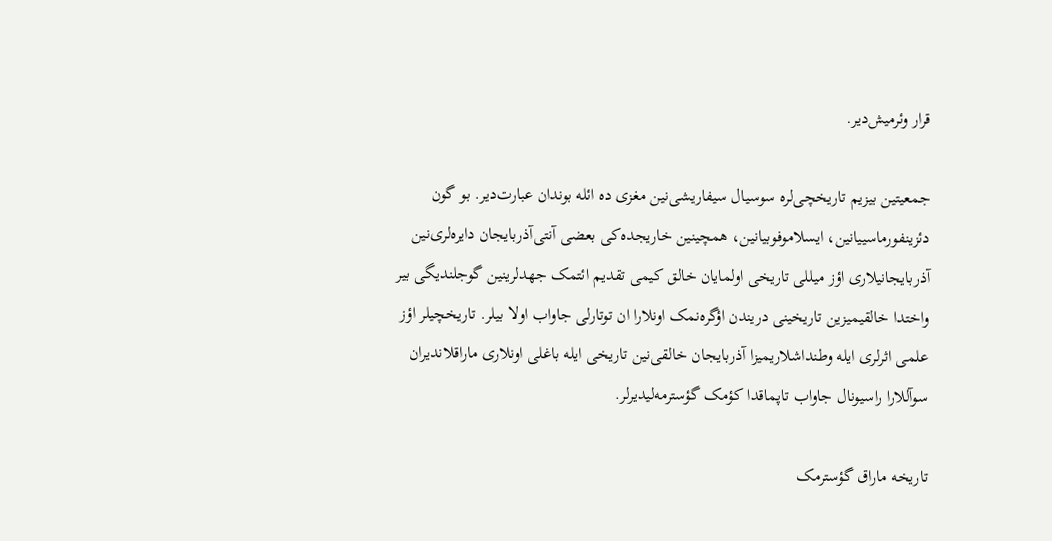قرار وئرمیش‌دیر.

جمعیتین بیزیم تاريخچى‌لره سوسیال سیفاریشی‌نین مغزی ده ائله بوندان عبارت‌دیر. بو گون دئزینفورماسییانین، ایسلاموفوبیانین، همچینین خاریجده‌کی بعضی آنتی‌آذربایجان دایره‌لری‌نین آذربایجانیلاری اؤز میللی تاریخی اولمایان خالق کیمی تقدیم ائتمک جهدلرینین گوجلندیگی بیر واختدا خالقیمیزین تاریخینی دريندن اؤگره‌نمک اونلارا ان توتارلی جاواب اولا بیلر. تاریخچیلر اؤز علمی اثرلری ایله وطنداشلاریمیزا آذربایجان خالقی‌نین تاریخی ایله باغلی اونلاری ماراقلاندیران سوآللارا راسیونال جاواب تاپماقدا کؤمک گؤسترمه‌لیدیرلر.

تاریخه ماراق گؤسترمک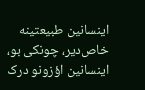اینسانین طبیعتینه خاص‌دیر، چونکی بو، اینسانین اؤزونو درک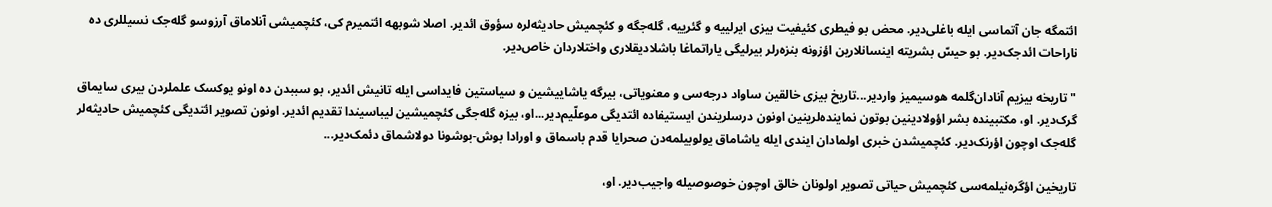ائتمگه جان آتماسی ایله باغلی‌دیر. محض بو فیطری کئیفیت بیزی ایر‌لییه و گئرییه، گله‌جگه و کئچمیش حاديثه‌لره سؤوق ائدیر. اصلا شوبهه ائتمیرم کی، کئچمیشی آنلاماق آرزوسو گله‌جک نسیللری ده ناراحات ائد‌جک‌دیر. بو حيسّ بشریته اینسانلارین اؤزونه بنزه‌رلر بیرلیگی یاراتماغا باشلادیقلاری واختلاردان خاص‌دیر.

"تاریخه بیزیم آنادان‌گلمه هوسیمیز واردیر...تاریخ بیزی خالقین ساواد درجه‌سی و معنویاتی، بیرگه یاشاییشین و سیاستین فایداسی ایله تانیش ائدیر، بو سببدن ده اونو يوکسک علملردن بیری سایماق گرک‌دیر. او، مکتبینده بشر اؤولادینین بوتون نماینده‌لرینین اونون درسلریندن ایستیفاده ائتدیگی موعلّيم‌دیر...او، بیزه گله‌جگی کئچمیشین لیباسیندا تقدیم ائدیر. اونون تصویر ائتدیگی کئچمیش حاديثه‌لر گله‌جک اوچون اؤرنک‌دیر. کئچمیشدن خبری اولمادان ایندی ایله یاشاماق یولوبیلمه‌دن صحرایا قد‌م باسماق و اورادا بوش-بوشونا دولاشماق دئمک‌دیر...

تاریخین اؤگره‌نیلمه‌سی کئچمیش حیاتی تصویر اولونان خالق اوچون خوصوصیله واجیب‌دیر. او،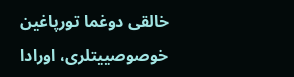خالقی دوغما تورپاغین خوصوصيیتلری، اورادا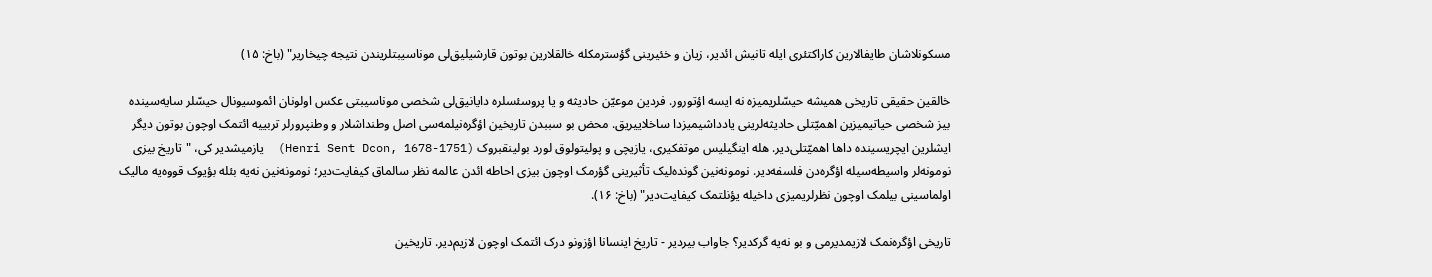مسکونلاشان طایفالارین کاراکتئری ایله تانیش ائدیر، زیان و خئیرینی گؤسترمکله خالقلارین بوتون قارشیليق‌لی موناسیبتلریندن نتیجه چیخاریر" (باخ: ۱۵)

خالقین حقیقی تاریخی همیشه حيسّلریمیزه نه ایسه اؤتورور. فردین موعيّن حاديثه و یا پروسئسلره دایانیق‌لی شخصی موناسیبتی عکس اولونان ائموسیونال حيسّلر سایه‌سینده بیز شخصی حیاتیمیزین اهميّتلى حاديثه‌لرینی یادداشیمیزدا ساخلاییریق. محض بو سببدن تاریخین اؤگره‌نیلمه‌سی اصل وطنداشلار و وطنپرورلر تربییه ائتمک اوچون بوتون دیگر ایشلرین ایچریسینده داها اهميّتلى‌دير. هله اینگیلیس موتفکیری، یازیچی و پولیتولوق لورد بولینقبروک (Henri Sent Dcon, 1678-1751)  یازمیشدیر کی، "تاریخ بیزی نومونه‌لر واسيطه‌سیله اؤگره‌دن فلسفه‌دیر. نومونه‌نین گونده‌لیک تأثیرینی گؤرمک اوچون بیزی احاطه ائد‌ن عالمه نظر سالماق کیفایت‌دیر؛ نومونه‌نین نه‌یه بئله بؤیوک قووه‌يه مالیک اولماسینی بیلمک اوچون نظرلريمیزی داخیله یؤنلتمک کیفایت‌دیر" (باخ: ۱۶).

تاریخی اؤگره‌نمک لازیمدیرمی و بو نه‌یه گرکدیر؟ جاواب بیردیر - تاریخ اینسانا اؤزونو درک ائتمک اوچون لازیم‌دیر. تاریخین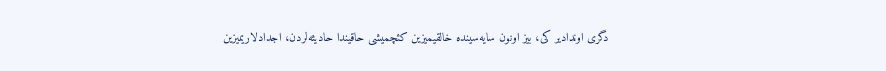دگری اوندادیر کی، بیز اونون سایه‌سینده خالقیمیزین کئچمیشی حاقيندا حاديثه‌لردن، اجدادلاریمیزین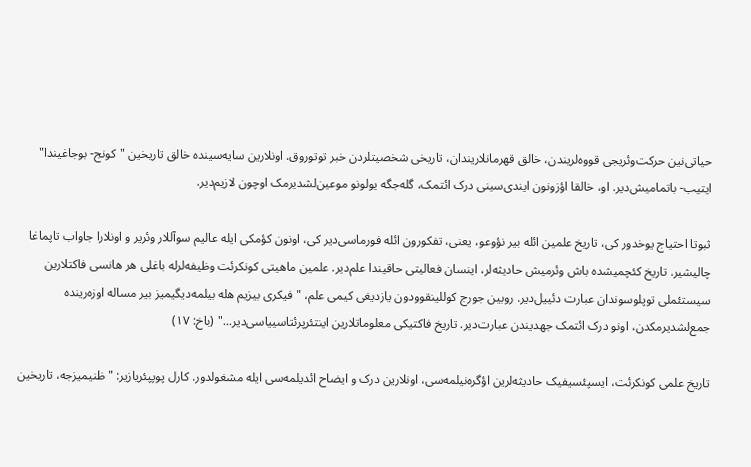حیاتی‌نین حرکت‌وئریجی قووه‌لريندن، خالق قهرمانلاریندان، تاریخی شخصیتلردن خبر توتوروق. اونلارین سایه‌سینده خالق تاریخین "کونج- بوجاغیندا" ایتیب- باتمامیش‌دیر. او، خالقا اؤزونون ایندی‌سینی درک ائتمک، گله‌جگه یولونو موعین‌لشدیرمک اوچون لازیم‌دیر.

ثبوتا احتیاج یوخدور کی، تاریخ علمین ائله بیر نؤوعو، یعنی، تفکورون ائله فورماسی‌دیر کی، اونون کؤمکی ایله عالیم سوآللار وئریر و اونلارا جاواب تاپماغا چالیشیر. تاریخ کئچمیشده باش وئرمیش حاديثه‌لر، اینسان فعالیتی حاقيندا علم‌دیر. علمین ماهیتی کونکرئت وظیفه‌لرله باغلی هر هانسى فاکتلارین سیستئملی توپلوسوندان عبارت دئییل‌دیر. روبین جورج کوللینقوودون یازدیغی کیمی علم، "فیکری بیزیم هله بیلمه‌دیگیمیز بیر مساله اوزه‌رينده جمع‌لشدیرمکدن، اونو درک ائتمک جهدیندن عبارت‌دیر. تاریخ فاکتیکی معلوماتلارین اینتئرپرئتاسییاسی‌دیر..." (باخ: ۱۷)

تاریخ علمی کونکرئت، ایسپئسیفیک حاديثه‌لرین اؤگره‌نیلمه‌سی، اونلارین درک و ایضاح ائدیلمه‌سی ایله مشغولدور. کارل پوپپئریازیر: "ظنیمیزجه، تاریخین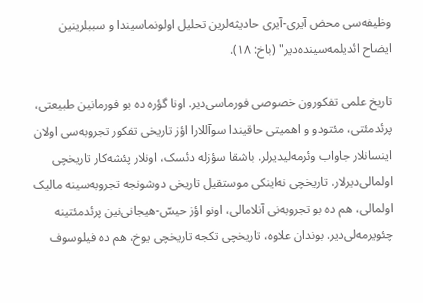وظیفه‌سی محض آیری-آیری حاديثه‌لرین تحلیل اولونماسیندا و سببلرینین ایضاح ائدیلمه‌سینده‌دیر" (باخ: ۱۸).

تاریخ علمی تفکورون خصوصی فورماسی‌دیر. اونا گؤره ده بو فورمانین طبیعتی، پرئدمئتی، مئتودو و اهمیتی حاقيندا سوآللارا اؤز تاریخی تفکور تجروبه‌سی اولان اینسانلار جاواب وئرمه‌لیدیرلر. باشقا سؤزله دئسک، اونلار پئشه‌کار تاريخچى اولمالی‌دیرلار. تاريخچى نه‌اینکی موستقیل تاریخی دوشونجه تجروبه‌سینه مالیک اولمالی، هم ده بو تجروبه‌نی آنلامالی، اونو اؤز حيسّ-هیجانی‌نین پرئدمئتینه چئویرمه‌لی‌دیر. بوندان علاوه، تاريخچى تکجه تاريخچى یوخ، هم ده فیلوسوف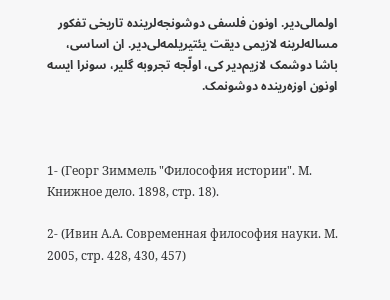اولمالی‌دیر. اونون فلسفی دوشونجه‌لرینده تاریخی تفکور مساله‌لرینه لازیمی ديقت یئتیریلمه‌لی‌دیر. ان اساسی، باشا دوشمک لازیم‌دیر کی، اولّجه تجروبه گلیر، سونرا ایسه اونون اوزه‌رينده دوشونمک.



1- (Георг Зиммель "Философия истории". М. Книжное дело. 1898, стр. 18).

2- (Ивин А.А. Современная философия науки. М. 2005, стр. 428, 430, 457)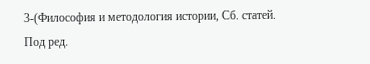3-(Философия и методология истории, Сб. статей. Под ред.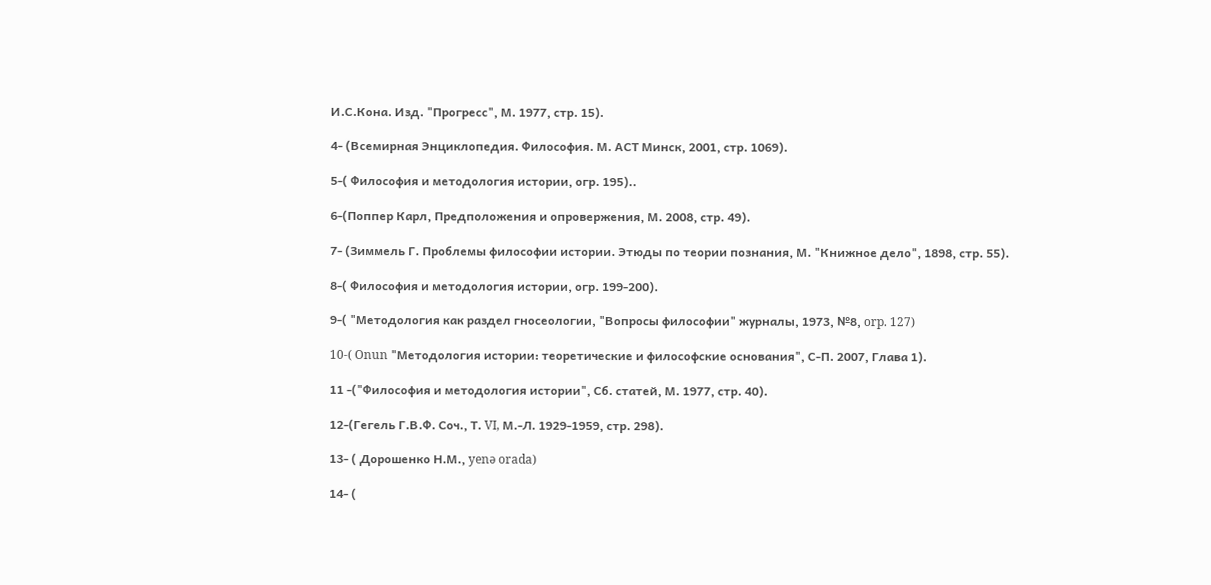И.С.Кона. Изд. "Прогресс", М. 1977, стр. 15).

4- (Всемирная Энциклопедия. Философия. М. АСТ Минск, 2001, стр. 1069).

5-( Философия и методология истории, огр. 195)..

6-(Поппер Карл, Предположения и опровержения, М. 2008, стр. 49).

7- (Зиммель Г. Проблемы философии истории. Этюды по теории познания, М. "Книжное дело", 1898, стр. 55).

8-( Философия и методология истории, огр. 199-200).

9-( "Методология как раздел гносеологии, "Вопросы философии" журналы, 1973, №8, orp. 127)

10-( Onun "Методология истории: теоретические и философские основания", С-П. 2007, Глава 1).

11 -("Философия и методология истории", Сб. статей, М. 1977, стр. 40).

12-(Гегель Г.В.Ф. Соч., Т. VI, М.-Л. 1929-1959, стр. 298).

13- ( Дорошенко Н.М., yenə orada)

14- (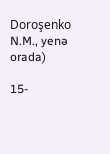Doroşenko N.M., yenə orada)

15-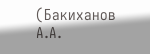(Бакиханов А.А.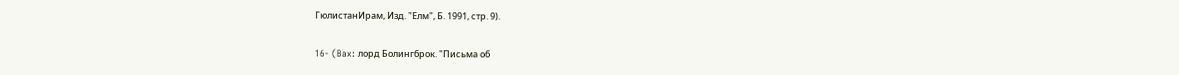ГюлистанИрам, Изд. "Елм", Б. 1991, стр. 9).

16- (Bax: лорд Болингброк. "Письма об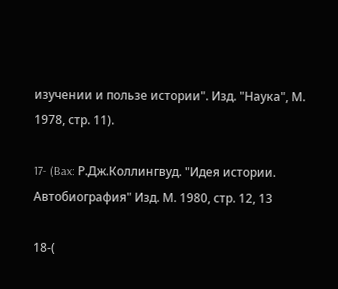изучении и пользе истории". Изд. "Наука", М. 1978, стр. 11).

17- (Bax: Р.Дж.Коллингвуд. "Идея истории. Автобиография" Изд. М. 1980, стр. 12, 13

18-(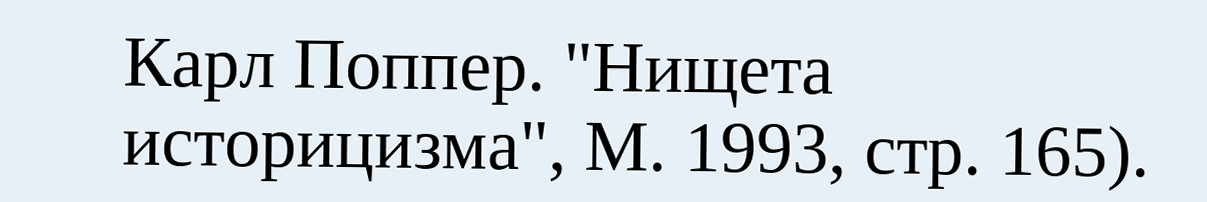Карл Поппер. "Нищета историцизма", М. 1993, стр. 165).